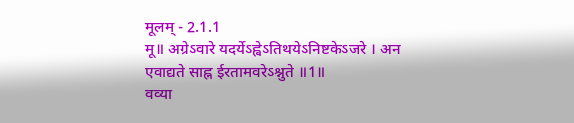मूलम् - 2.1.1
मू॥ अग्रेऽवारे यदर्येऽह्वेऽतिथयेऽनिष्टकेऽजरे । अन एवाद्यते साह्न ईरतामवरेऽश्नुते ॥1॥
वव्या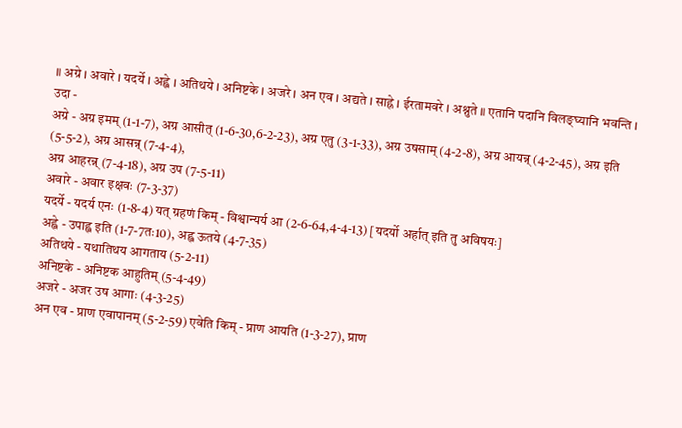॥ अग्रे । अवारे । यदर्ये । अह्वे । अतिथये । अनिष्टके । अजरे । अन एव । अद्यते । साह्ने । ईरतामवरे । अश्नुते ॥ एतानि पदानि विलङ्घ्यानि भवन्ति । उदा -
अग्रे - अग्र इमम् (1-1-7), अग्र आसीत् (1-6-30,6-2-23), अग्र एतु (3-1-33), अग्र उषसाम् (4-2-8), अग्र आयन्न् (4-2-45), अग्र इति (5-5-2), अग्र आसन्न् (7-4-4),
अग्र आहरन्न् (7-4-18), अग्र उप (7-5-11)
अवारे - अवार इक्षवः (7-3-37)
यदर्ये - यदर्य एनः (1-8-4) यत् ग्रहणं किम् - विश्वान्यर्य आ (2-6-64,4-4-13) [यदर्यो अर्हात् इति तु अविषयः]
अह्वे - उपाह्व इति (1-7-7तः10), अह्व ऊतये (4-7-35)
अतिथये - यथातिथय आगताय (5-2-11)
अनिष्टके - अनिष्टक आहुतिम् (5-4-49)
अजरे - अजर उष आगाः (4-3-25)
अन एव - प्राण एवापानम् (5-2-59) एवेति किम् - प्राण आयति (1-3-27), प्राण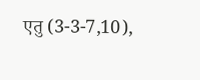एतु (3-3-7,10),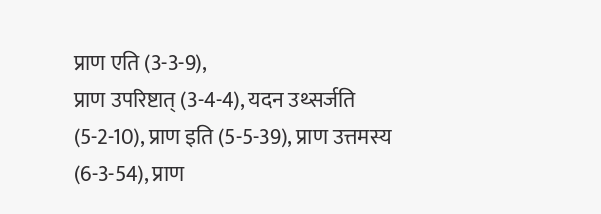प्राण एति (3-3-9),
प्राण उपरिष्टात् (3-4-4), यदन उथ्सर्जति (5-2-10), प्राण इति (5-5-39), प्राण उत्तमस्य (6-3-54), प्राण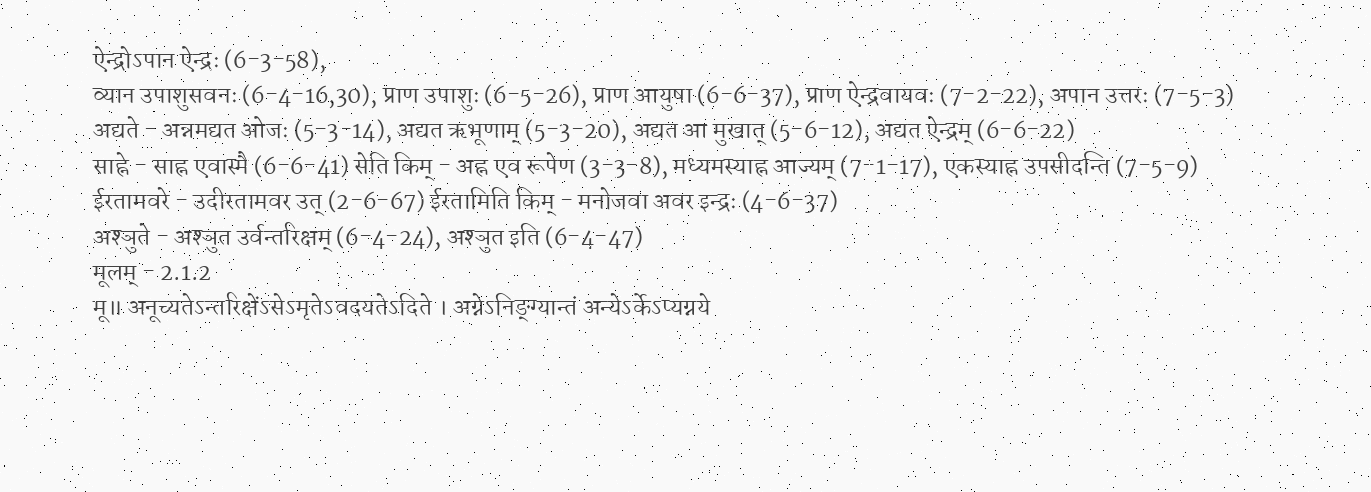ऐन्द्रोऽपान ऐन्द्रः (6-3-58),
व्यान उपाशुसवनः (6-4-16,30), प्राण उपाशुः (6-5-26), प्राण आयुषा (6-6-37), प्राण ऐन्द्रवायवः (7-2-22), अपान उत्तरः (7-5-3)
अद्यते - अन्नमद्यत ओजः (5-3-14), अद्यत ऋभूणाम् (5-3-20), अद्यत आ मुखात् (5-6-12), अद्यत ऐन्द्रम् (6-6-22)
साह्ने - साह्न एवास्मै (6-6-41) सेति किम् - अह्न एव रूपेण (3-3-8), मध्यमस्याह्न आज्यम् (7-1-17), एकस्याह्न उपसीदन्ति (7-5-9)
ईरतामवरे - उदीरतामवर उत् (2-6-67) ईरतामिति किम् - मनोजवा अवर इन्द्रः (4-6-37)
अश्ञुते - अश्ञुत उर्वन्तरिक्षम् (6-4-24), अश्ञुत इति (6-4-47)
मूलम् - 2.1.2
मू॥ अनूच्यतेऽन्तरिक्षेंऽसेऽमृतेऽवदयतेऽदिते । अग्नेऽनिङ्ग्यान्तं अन्येऽर्केऽप्यग्नये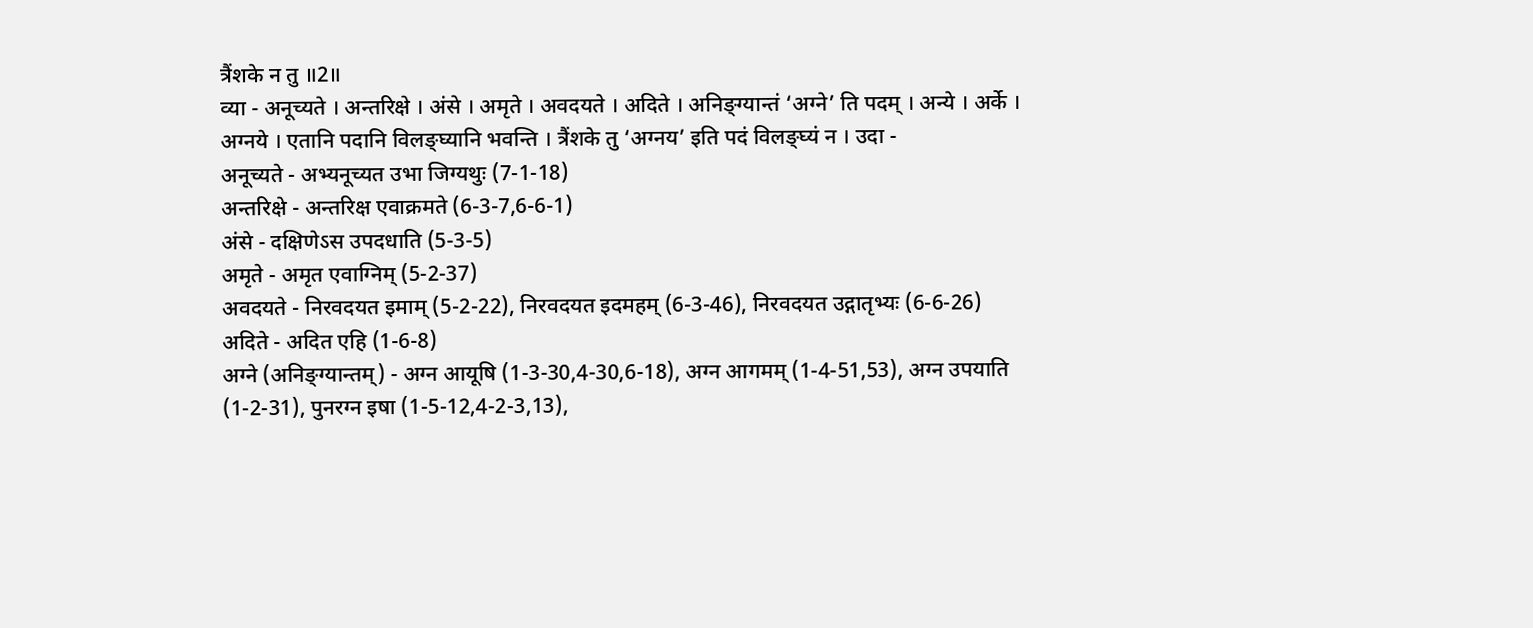त्रैंशके न तु ॥2॥
व्या - अनूच्यते । अन्तरिक्षे । अंसे । अमृते । अवदयते । अदिते । अनिङ्ग्यान्तं ‘अग्ने’ ति पदम् । अन्ये । अर्के । अग्नये । एतानि पदानि विलङ्घ्यानि भवन्ति । त्रैंशके तु ‘अग्नय’ इति पदं विलङ्घ्यं न । उदा -
अनूच्यते - अभ्यनूच्यत उभा जिग्यथुः (7-1-18)
अन्तरिक्षे - अन्तरिक्ष एवाक्रमते (6-3-7,6-6-1)
अंसे - दक्षिणेऽस उपदधाति (5-3-5)
अमृते - अमृत एवाग्निम् (5-2-37)
अवदयते - निरवदयत इमाम् (5-2-22), निरवदयत इदमहम् (6-3-46), निरवदयत उद्गातृभ्यः (6-6-26)
अदिते - अदित एहि (1-6-8)
अग्ने (अनिङ्ग्यान्तम्) - अग्न आयूषि (1-3-30,4-30,6-18), अग्न आगमम् (1-4-51,53), अग्न उपयाति (1-2-31), पुनरग्न इषा (1-5-12,4-2-3,13),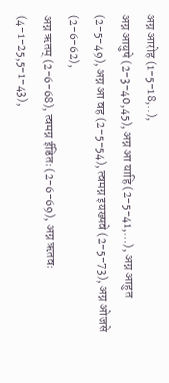अग्न आरोह (1-5-18,..),
अग्न आयुषे (2-3-40,45), अग्न आ याहि (2-5-41,…), अग्न आहुत (2-5-49), अग्न आ वह (2-5-54), त्वमग्न इयख्षवे (2-5-73), अग्न ओजसे (2-6-62),
अग्न ऋतम् (2-6-68), त्वमग्न ईडितः (2-6-69), अग्न ऋतवः (4-1-25,5-1-43),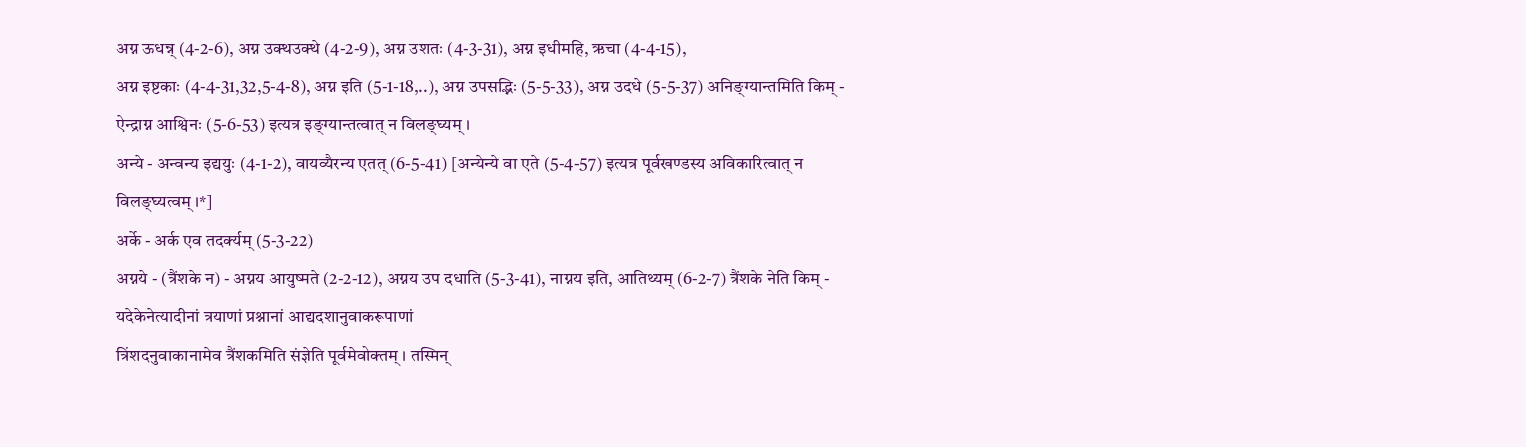अग्न ऊधन्न् (4-2-6), अग्न उक्थउक्थे (4-2-9), अग्न उशतः (4-3-31), अग्न इधीमहि, ऋचा (4-4-15),
अग्न इष्टकाः (4-4-31,32,5-4-8), अग्न इति (5-1-18,..), अग्न उपसद्भिः (5-5-33), अग्न उदधे (5-5-37) अनिङ्ग्यान्तमिति किम् - ऐन्द्राग्न आश्विनः (5-6-53) इत्यत्र इङ्ग्यान्तत्वात् न विलङ्घ्यम् ।
अन्ये - अन्वन्य इद्ययुः (4-1-2), वायव्यैरन्य एतत् (6-5-41) [अन्येन्ये वा एते (5-4-57) इत्यत्र पूर्वखण्डस्य अविकारित्वात् न विलङ्घ्यत्वम् ।*]
अर्के - अर्क एव तदर्क्यम् (5-3-22)
अग्नये - (त्रैंशके न) - अग्नय आयुष्मते (2-2-12), अग्नय उप दधाति (5-3-41), नाग्नय इति, आतिथ्यम् (6-2-7) त्रैंशके नेति किम् - यदेकेनेत्यादीनां त्रयाणां प्रश्नानां आद्यदशानुवाकरूपाणां
त्रिंशदनुवाकानामेव त्रैंशकमिति संज्ञेति पूर्वमेवोक्तम् । तस्मिन्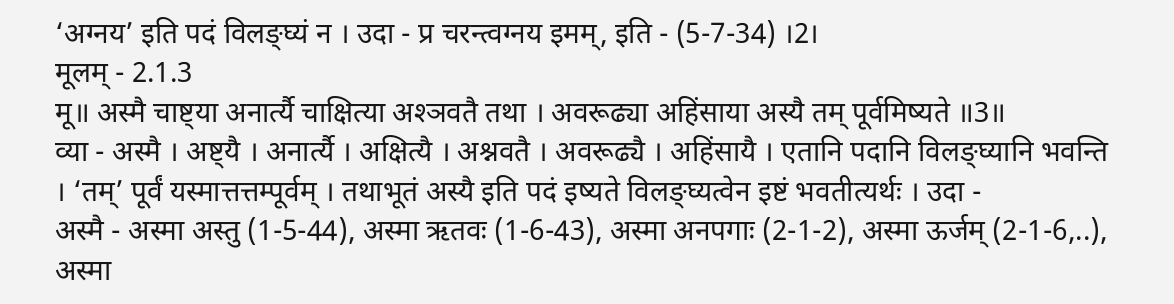‘अग्नय’ इति पदं विलङ्घ्यं न । उदा - प्र चरन्त्वग्नय इमम्, इति - (5-7-34) ।2।
मूलम् - 2.1.3
मू॥ अस्मै चाष्ट्या अनार्त्यै चाक्षित्या अश्ञवतै तथा । अवरूढ्या अहिंसाया अस्यै तम् पूर्वमिष्यते ॥3॥
व्या - अस्मै । अष्ट्यै । अनार्त्यै । अक्षित्यै । अश्नवतै । अवरूढ्यै । अहिंसायै । एतानि पदानि विलङ्घ्यानि भवन्ति । ‘तम्’ पूर्वं यस्मात्तत्तम्पूर्वम् । तथाभूतं अस्यै इति पदं इष्यते विलङ्घ्यत्वेन इष्टं भवतीत्यर्थः । उदा -
अस्मै - अस्मा अस्तु (1-5-44), अस्मा ऋतवः (1-6-43), अस्मा अनपगाः (2-1-2), अस्मा ऊर्जम् (2-1-6,..), अस्मा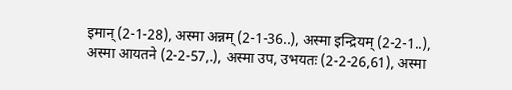इमान् (2-1-28), अस्मा अन्नम् (2-1-36..), अस्मा इन्द्रियम् (2-2-1..),
अस्मा आयतने (2-2-57,.), अस्मा उप, उभयतः (2-2-26,61), अस्मा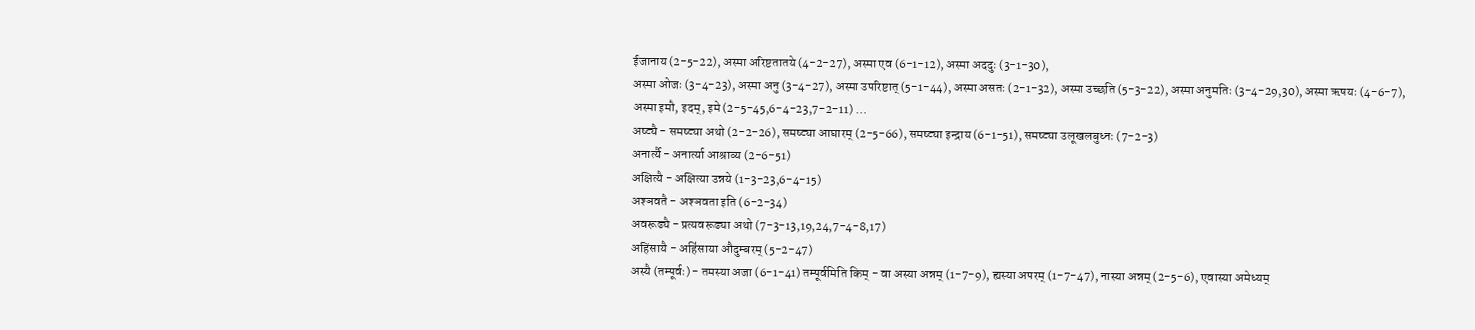ईजानाय (2-5-22), अस्मा अरिष्टतातये (4-2-27), अस्मा एव (6-1-12), अस्मा अददुः (3-1-30),
अस्मा ओजः (3-4-23), अस्मा अनु (3-4-27), अस्मा उपरिष्टात् (5-1-44), अस्मा असतः (2-1-32), अस्मा उच्छति (5-3-22), अस्मा अनुमतिः (3-4-29,30), अस्मा ऋषयः (4-6-7),
अस्मा इमौ, इदम्, इमे (2-5-45,6-4-23,7-2-11) …
अष्ट्यै - समष्ट्या अथो (2-2-26), समष्ट्या आघारम् (2-5-66), समष्ट्या इन्द्राय (6-1-51), समष्ट्या उलूखलबुध्नः (7-2-3)
अनार्त्यै - अनार्त्या आश्राव्य (2-6-51)
अक्षित्यै - अक्षित्या उन्नये (1-3-23,6-4-15)
अश्ञवतै - अश्ञवता इति (6-2-34)
अवरूढ्यै - प्रत्यवरूढ्या अथो (7-3-13,19,24,7-4-8,17)
अहिंसायै - अहि॑साया औदुम्बरम् (5-2-47)
अस्यै (तम्पूर्वः) - तमस्या अजा (6-1-41) तम्पूर्वमिति किम् - वा अस्या अन्नम् (1-7-9), ह्यस्या अपरम् (1-7-47), नास्या अन्नम् (2-5-6), एवास्या अमेध्यम्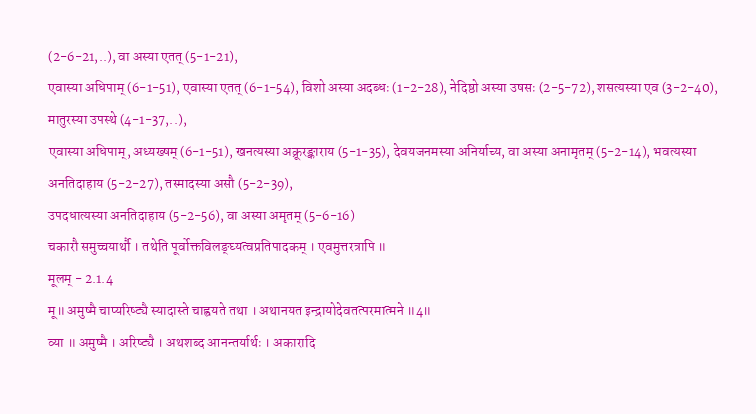(2-6-21,..), वा अस्या एतत् (5-1-21),
एवास्या अधिपाम् (6-1-51), एवास्या एतत् (6-1-54), विशो अस्या अदब्धः (1-2-28), नेदिष्ठो अस्या उषसः (2-5-72), शसत्यस्या एव (3-2-40), मातुरस्या उपस्थे (4-1-37,..),
एवास्या अधिपाम्, अध्यख्षम् (6-1-51), खनत्यस्या अक्रूरङ्काराय (5-1-35), देवयजनमस्या अनिर्याच्य, वा अस्या अनामृतम् (5-2-14), भवत्यस्या अनतिदाहाय (5-2-27), तस्मादस्या असौ (5-2-39),
उपदधात्यस्या अनतिदाहाय (5-2-56), वा अस्या अमृतम् (5-6-16)
चकारौ समुच्चयार्थौ । तथेति पूर्वोक्तविलङ्घ्यत्वप्रतिपादकम् । एवमुत्तरत्रापि ॥
मूलम् - 2.1.4
मू॥ अमुष्मै चाप्यरिष्ट्यै स्यादास्ते चाह्वयते तथा । अथानयत इन्द्रायोदेवतत्परमात्मने ॥4॥
व्या ॥ अमुष्मै । अरिष्ट्यै । अथशब्द आनन्तर्यार्थः । अकारादि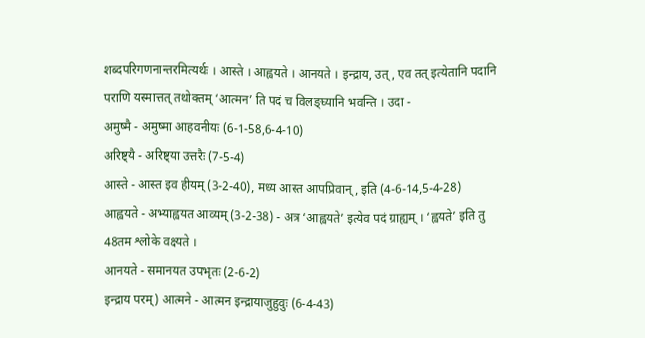शब्दपरिगणनान्तरमित्यर्थः । आस्ते । आह्वयते । आनयते । इन्द्राय, उत्, एव तत् इत्येतानि पदानि पराणि यस्मात्तत् तथोक्तम् ‘आत्मन’ ति पदं च विलङ्घ्यानि भवन्ति । उदा -
अमुष्मै - अमुष्मा आहवनीयः (6-1-58,6-4-10)
अरिष्ट्यै - अरिष्ट्या उत्तरैः (7-5-4)
आस्ते - आस्त इव हीयम् (3-2-40), मध्य आस्त आपप्रिवान्, इति (4-6-14,5-4-28)
आह्वयते - अभ्याह्वयत आव्यम् (3-2-38) - अत्र ‘आह्वयते’ इत्येव पदं ग्राह्यम् । ‘ह्वयते’ इति तु 48तम श्लोके वक्ष्यते ।
आनयते - समानयत उपभृतः (2-6-2)
इन्द्राय परम्) आत्मने - आत्मन इन्द्रायाजुहुवुः (6-4-43)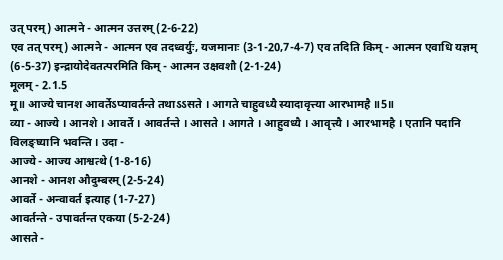उत् परम्) आत्मने - आत्मन उत्तरम् (2-6-22)
एव तत् परम्) आत्मने - आत्मन एव तदध्वर्युः, यजमानाः (3-1-20,7-4-7) एव तदिति किम् - आत्मन एवाधि यज्ञम् (6-5-37) इन्द्रायोदेवतत्परमिति किम् - आत्मन उक्षवशौ (2-1-24)
मूलम् - 2.1.5
मू॥ आज्ये चानश आवर्तेऽप्यावर्तन्ते तथाऽऽसते । आगते चाहुवध्यै स्यादावृत्त्या आरभामहै ॥5॥
व्या - आज्ये । आनशे । आवर्ते । आवर्तन्ते । आसते । आगते । आहुवध्यै । आवृत्त्यै । आरभामहै । एतानि पदानि विलङ्घ्यानि भवन्ति । उदा -
आज्ये - आज्य आश्वत्थे (1-8-16)
आनशे - आनश औदुम्बरम् (2-5-24)
आवर्ते - अन्वावर्त इत्याह (1-7-27)
आवर्तन्ते - उपावर्तन्त एकया (5-2-24)
आसते -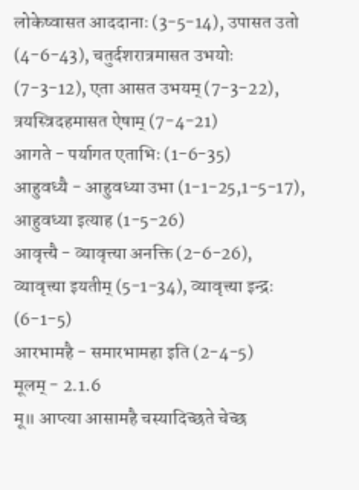लोकेष्वासत आददानाः (3-5-14), उपासत उतो (4-6-43), चतुर्दशरात्रमासत उभयोः (7-3-12), एता आसत उभयम् (7-3-22), त्रयस्त्रिदहमासत ऐषाम् (7-4-21)
आगते - पर्यागत एताभिः (1-6-35)
आहुवध्यै - आहुवध्या उभा (1-1-25,1-5-17), आहुवध्या इत्याह (1-5-26)
आवृत्त्यै - व्यावृत्त्या अनक्ति (2-6-26), व्यावृत्त्या इयतीम् (5-1-34), व्यावृत्त्या इन्द्रः (6-1-5)
आरभामहै - समारभामहा इति (2-4-5)
मूलम् - 2.1.6
मू॥ आप्त्या आसामहै चस्यादिच्छते चेच्छ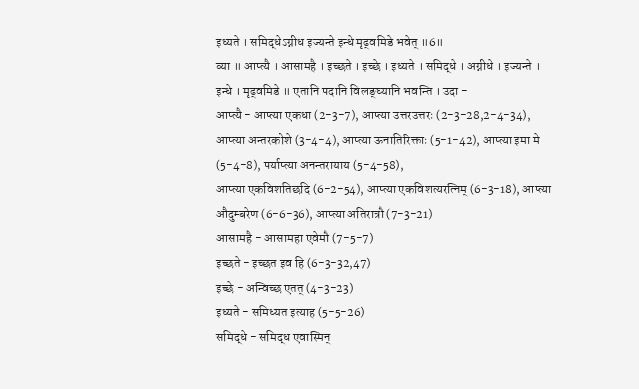इध्यते । समिद्धेऽग्नीध इज्यन्ते इन्धे मृढ्वमिडे भवेत् ॥6॥
व्या ॥ आप्त्यै । आसामहै । इच्छते । इच्छे । इध्यते । समिद्धे । अग्नीधे । इज्यन्ते । इन्धे । मृढ्वमिडे ॥ एतानि पदानि विलङ्घ्यानि भवन्ति । उदा -
आप्त्यै - आप्त्या एकधा (2-3-7), आप्त्या उत्तरउत्तरः (2-3-28,2-4-34), आप्त्या अन्तरकोशे (3-4-4), आप्त्या ऊनातिरिक्ताः (5-1-42), आप्त्या इमा मे (5-4-8), पर्याप्त्या अनन्तरायाय (5-4-58),
आप्त्या एकविशतिछदि (6-2-54), आप्त्या एकविशत्यरत्निम् (6-3-18), आप्त्या औदुम्बरेण (6-6-36), आप्त्या अतिरात्रौ (7-3-21)
आसामहै - आसामहा एवेमौ (7-5-7)
इच्छते - इच्छत इव हि (6-3-32,47)
इच्छे - अन्विच्छ एतत् (4-3-23)
इध्यते - समिध्यत इत्याह (5-5-26)
समिद्धे - समिद्ध एवास्मिन्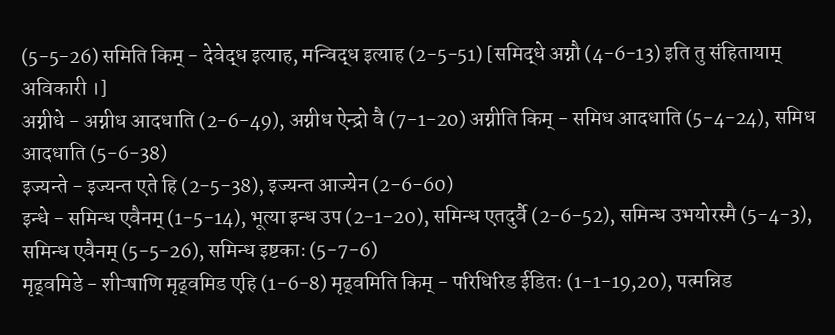(5-5-26) समिति किम् - देवेद्ध इत्याह, मन्विद्ध इत्याह (2-5-51) [समिद्धे अग्नौ (4-6-13) इति तु संहितायाम् अविकारी ।]
अग्नीधे - अग्नीध आदधाति (2-6-49), अग्नीध ऐन्द्रो वै (7-1-20) अग्नीति किम् - समिध आदधाति (5-4-24), समिध आदधाति (5-6-38)
इज्यन्ते - इज्यन्त एते हि (2-5-38), इज्यन्त आज्येन (2-6-60)
इन्धे - समिन्ध एवैनम् (1-5-14), भूत्या इन्ध उप (2-1-20), समिन्ध एतदुर्वै (2-6-52), समिन्ध उभयोरस्मै (5-4-3), समिन्ध एवैनम् (5-5-26), समिन्ध इष्टकाः (5-7-6)
मृढ्वमिडे - शीऱ्षाणि मृढ्वमिड एहि (1-6-8) मृढ्वमिति किम् - परिधिरिड ईडितः (1-1-19,20), पत्मन्निड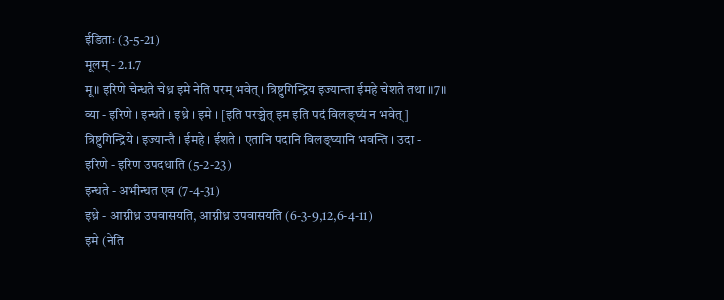ईडिताः (3-5-21)
मूलम् - 2.1.7
मू॥ इरिणे चेन्धते चेध्र इमे नेति परम् भवेत् । त्रिष्टुगिन्द्रिय इज्यान्ता ईमहे चेशते तथा ॥7॥
व्या - इरिणे । इन्धते । इध्रे । इमे । [इति परञ्चेत् इम इति पदं विलङ्घ्यं न भवेत्] त्रिष्टुगिन्द्रिये । इज्यान्तै । ईमहे । ईशते । एतानि पदानि विलङ्घ्यानि भवन्ति । उदा -
इरिणे - इरिण उपदधाति (5-2-23)
इन्धते - अभीन्धत एव (7-4-31)
इध्रे - आग्नीध्र उपवासयति, आग्नीध्र उपवासयति (6-3-9,12,6-4-11)
इमे (नेति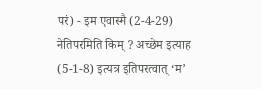परं) - इम एवास्मै (2-4-29) नेतिपरमिति किम् ? अच्छेम इत्याह (5-1-8) इत्यत्र इतिपरत्वात् ‘म’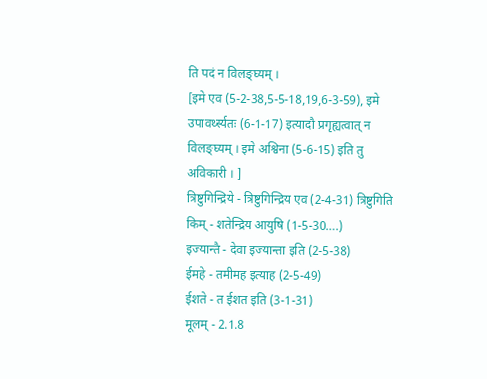ति पदं न विलङ्घ्यम् ।
[इमे एव (5-2-38,5-5-18,19,6-3-59), इमे उपावर्थ्स्यतः (6-1-17) इत्यादौ प्रगृह्यत्वात् न विलङ्घ्यम् । इमे अश्विना (5-6-15) इति तु अविकारी । ]
त्रिष्टुगिन्द्रिये - त्रिष्टुगिन्द्रिय एव (2-4-31) त्रिष्टुगिति किम् - शतेन्द्रिय आयुषि (1-5-30….)
इज्यान्तै - देवा इज्यान्ता इति (2-5-38)
ईमहे - तमीमह इत्याह (2-5-49)
ईशते - त ईशत इति (3-1-31)
मूलम् - 2.1.8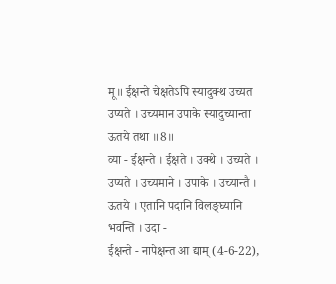मू॥ ईक्षन्ते चेक्षतेऽपि स्यादुक्थ उच्यत उप्यते । उच्यमान उपाके स्यादुच्यान्ता ऊतये तथा ॥8॥
व्या - ईक्षन्ते । ईक्षते । उक्थे । उच्यते । उप्यते । उच्यमाने । उपाके । उच्यान्तै । ऊतये । एतानि पदानि विलङ्घ्यानि भवन्ति । उदा -
ईक्षन्ते - नापेक्षन्त आ द्याम् (4-6-22),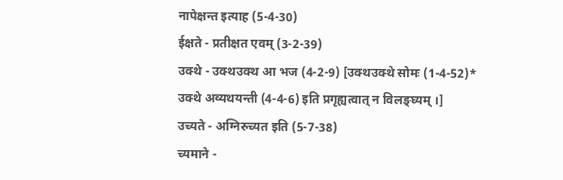नापेक्षन्त इत्याह (5-4-30)
ईक्षते - प्रतीक्षत एवम् (3-2-39)
उक्थे - उक्थउक्थ आ भज (4-2-9) [उक्थउक्थे सोमः (1-4-52)* उक्थे अव्यथयन्ती (4-4-6) इति प्रगृह्यत्वात् न विलङ्घ्यम् ।]
उच्यते - अग्निरुच्यत इति (5-7-38)
च्यमाने -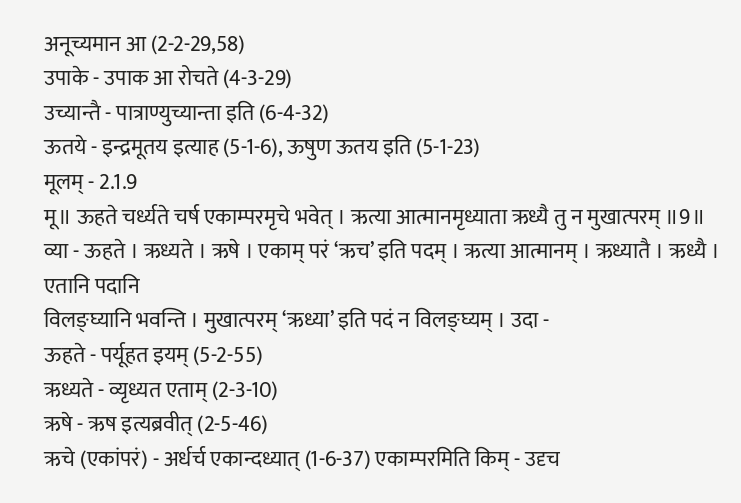अनूच्यमान आ (2-2-29,58)
उपाके - उपाक आ रोचते (4-3-29)
उच्यान्तै - पात्राण्युच्यान्ता इति (6-4-32)
ऊतये - इन्द्रमूतय इत्याह (5-1-6), ऊषुण ऊतय इति (5-1-23)
मूलम् - 2.1.9
मू॥ ऊहते चर्ध्यते चर्ष एकाम्परमृचे भवेत् । ऋत्या आत्मानमृध्याता ऋध्यै तु न मुखात्परम् ॥9॥
व्या - ऊहते । ऋध्यते । ऋषे । एकाम् परं ‘ऋच’ इति पदम् । ऋत्या आत्मानम् । ऋध्यातै । ऋध्यै । एतानि पदानि
विलङ्घ्यानि भवन्ति । मुखात्परम् ‘ऋध्या’ इति पदं न विलङ्घ्यम् । उदा -
ऊहते - पर्यूहत इयम् (5-2-55)
ऋध्यते - व्यृध्यत एताम् (2-3-10)
ऋषे - ऋष इत्यब्रवीत् (2-5-46)
ऋचे (एकांपरं) - अर्धर्च एकान्दध्यात् (1-6-37) एकाम्परमिति किम् - उदृच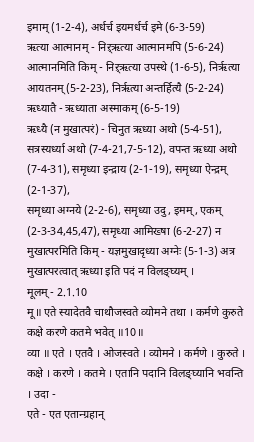इमाम् (1-2-4), अर्धर्च इयमर्धर्च इमे (6-3-59)
ऋत्या आत्मानम् - निऱ्ऋत्या आत्मानमपि (5-6-24) आत्मानमिति किम् - निऱ्ऋत्या उपस्थे (1-6-5), निर्ऋत्या आयतनम् (5-2-23), निर्ऋत्या अन्तर्हित्यै (5-2-24)
ऋध्यातै - ऋध्याता अस्माकम् (6-5-19)
ऋध्यै (न मुखात्परं) - चिनुत ऋध्या अथो (5-4-51), सत्रस्यर्ध्या अथो (7-4-21,7-5-12), वपन्त ऋध्या अथो (7-4-31), समृध्या इन्द्राय (2-1-19), समृध्या ऐन्द्रम् (2-1-37),
समृध्या अग्नये (2-2-6), समृध्या उदु, इमम्, एकम् (2-3-34,45,47), समृध्या आमिख्षा (6-2-27) न मुखात्परमिति किम् - यज्ञमुखादृध्या अग्नेः (5-1-3) अत्र मुखात्परत्वात् ऋध्या इति पदं न विलङ्घ्यम् ।
मूलम् - 2.1.10
मू॥ एते स्यादेतवै चाथौजस्वते व्योमने तथा । कर्मणे कुरुते कक्षे करणे कतमे भवेत् ॥10॥
व्या ॥ एते । एतवै । ओजस्वते । व्योमने । कर्मणे । कुरुते । कक्षे । करणे । कतमे । एतानि पदानि विलङ्घ्यानि भवन्ति । उदा -
एते - एत एतान्ग्रहान्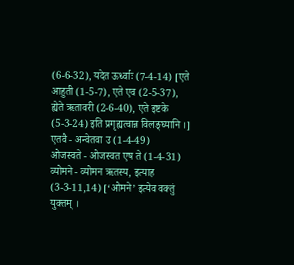(6-6-32), यदेत ऊर्ध्वाः (7-4-14) [एते आहुती (1-5-7), एते एव (2-5-37), ह्येते ऋतावरी (2-6-40), एते इष्टके (5-3-24) इति प्रगृह्यत्वान्न विलङ्घ्यानि ।]
एतवै - अन्वेतवा उ (1-4-49)
ओजस्वते - ओजस्वत एष ते (1-4-31)
व्योमने - व्योमन ऋतस्य, इत्याह (3-3-11,14) [‘ओमने’ इत्येव वक्तुं युक्तम् ।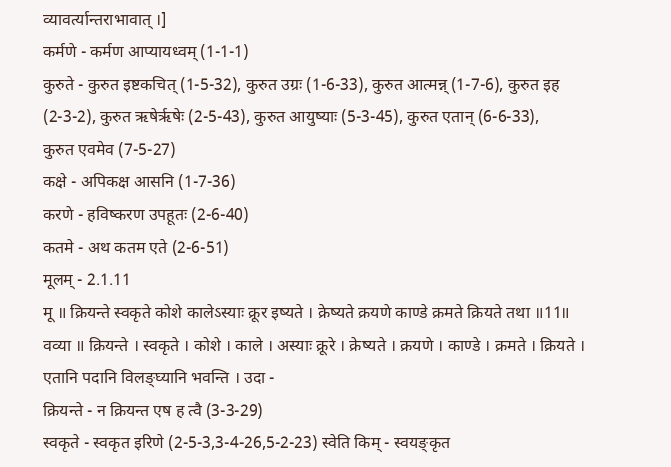व्यावर्त्यान्तराभावात् ।]
कर्मणे - कर्मण आप्यायध्वम् (1-1-1)
कुरुते - कुरुत इष्टकचित् (1-5-32), कुरुत उग्रः (1-6-33), कुरुत आत्मन्न् (1-7-6), कुरुत इह (2-3-2), कुरुत ऋषेर्ऋषेः (2-5-43), कुरुत आयुष्याः (5-3-45), कुरुत एतान् (6-6-33),
कुरुत एवमेव (7-5-27)
कक्षे - अपिकक्ष आसनि (1-7-36)
करणे - हविष्करण उपहूतः (2-6-40)
कतमे - अथ कतम एते (2-6-51)
मूलम् - 2.1.11
मू ॥ क्रियन्ते स्वकृते कोशे कालेऽस्याः क्रूर इष्यते । क्रेष्यते क्रयणे काण्डे क्रमते क्रियते तथा ॥11॥
वव्या ॥ क्रियन्ते । स्वकृते । कोशे । काले । अस्याः क्रूरे । क्रेष्यते । क्रयणे । काण्डे । क्रमते । क्रियते । एतानि पदानि विलङ्घ्यानि भवन्ति । उदा -
क्रियन्ते - न क्रियन्त एष ह त्वै (3-3-29)
स्वकृते - स्वकृत इरिणे (2-5-3,3-4-26,5-2-23) स्वेति किम् - स्वयङ्कृत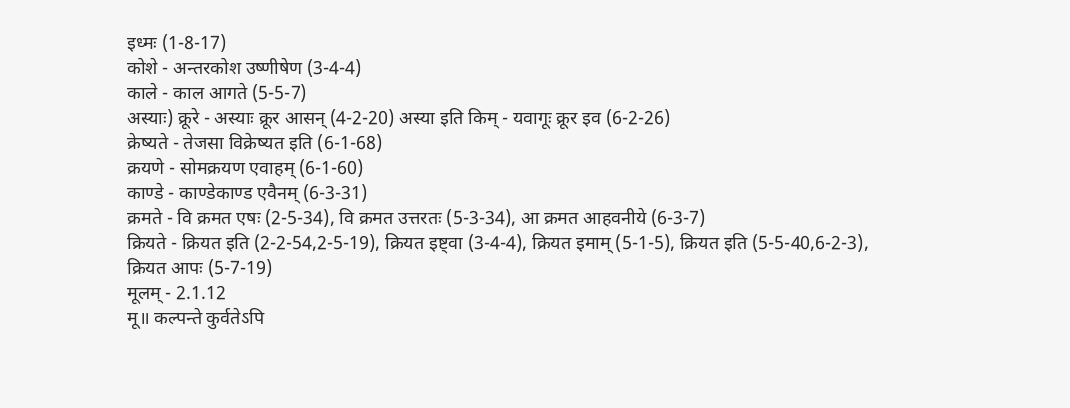इध्मः (1-8-17)
कोशे - अन्तरकोश उष्णीषेण (3-4-4)
काले - काल आगते (5-5-7)
अस्याः) क्रूरे - अस्याः क्रूर आसन् (4-2-20) अस्या इति किम् - यवागूः क्रूर इव (6-2-26)
क्रेष्यते - तेजसा विक्रेष्यत इति (6-1-68)
क्रयणे - सोमक्रयण एवाहम् (6-1-60)
काण्डे - काण्डेकाण्ड एवैनम् (6-3-31)
क्रमते - वि क्रमत एषः (2-5-34), वि क्रमत उत्तरतः (5-3-34), आ क्रमत आहवनीये (6-3-7)
क्रियते - क्रियत इति (2-2-54,2-5-19), क्रियत इष्ट्वा (3-4-4), क्रियत इमाम् (5-1-5), क्रियत इति (5-5-40,6-2-3), क्रियत आपः (5-7-19)
मूलम् - 2.1.12
मू॥ कल्पन्ते कुर्वतेऽपि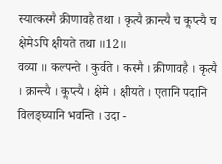स्यात्कस्मै क्रीणावहै तथा । कृत्यै क्रान्त्यै च कॢप्त्यै च क्षेमेऽपि क्षीयते तथा ॥12॥
वव्या ॥ कल्पन्ते । कुर्वते । कस्मै । क्रीणावहै । कृत्यै । क्रान्त्यै । कॢप्त्यै । क्षेमे । क्षीयते । एतानि पदानि विलङ्घ्यानि भवन्ति । उदा -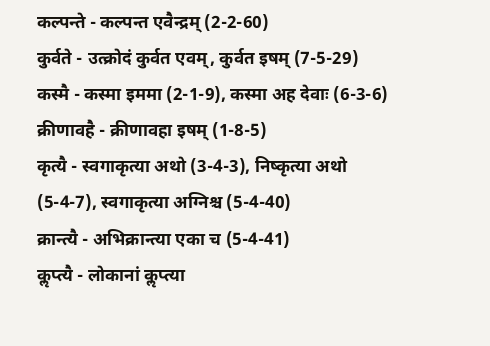कल्पन्ते - कल्पन्त एवैन्द्रम् (2-2-60)
कुर्वते - उत्क्रोदं कुर्वत एवम्, कुर्वत इषम् (7-5-29)
कस्मै - कस्मा इममा (2-1-9), कस्मा अह देवाः (6-3-6)
क्रीणावहै - क्रीणावहा इषम् (1-8-5)
कृत्यै - स्वगाकृत्या अथो (3-4-3), निष्कृत्या अथो (5-4-7), स्वगाकृत्या अग्निश्च (5-4-40)
क्रान्त्यै - अभिक्रान्त्या एका च (5-4-41)
कॢप्त्यै - लोकानां कॢप्त्या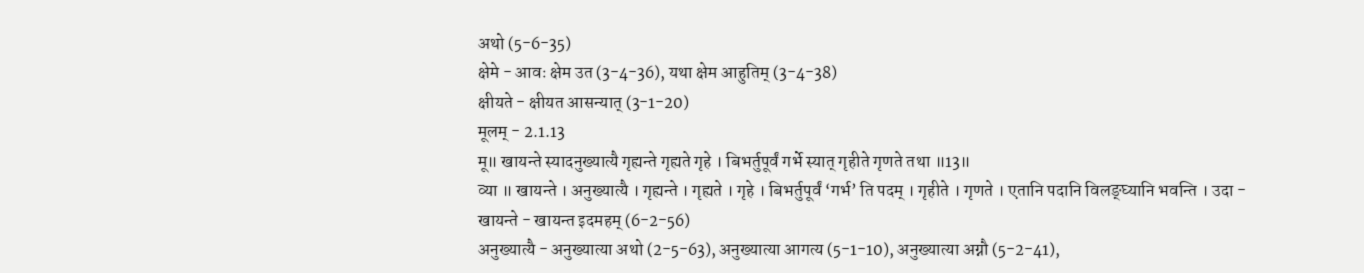अथो (5-6-35)
क्षेमे - आवः क्षेम उत (3-4-36), यथा क्षेम आहुतिम् (3-4-38)
क्षीयते - क्षीयत आसन्यात् (3-1-20)
मूलम् - 2.1.13
मू॥ खायन्ते स्यादनुख्यात्यै गृह्यन्ते गृह्यते गृहे । बिभर्तुपूर्वं गर्भे स्यात् गृहीते गृणते तथा ॥13॥
व्या ॥ खायन्ते । अनुख्यात्यै । गृह्यन्ते । गृह्यते । गृहे । बिभर्तुपूर्वं ‘गर्भ’ ति पदम् । गृहीते । गृणते । एतानि पदानि विलङ्घ्यानि भवन्ति । उदा -
खायन्ते - खायन्त इदमहम् (6-2-56)
अनुख्यात्यै - अनुख्यात्या अथो (2-5-63), अनुख्यात्या आगत्य (5-1-10), अनुख्यात्या अग्नौ (5-2-41),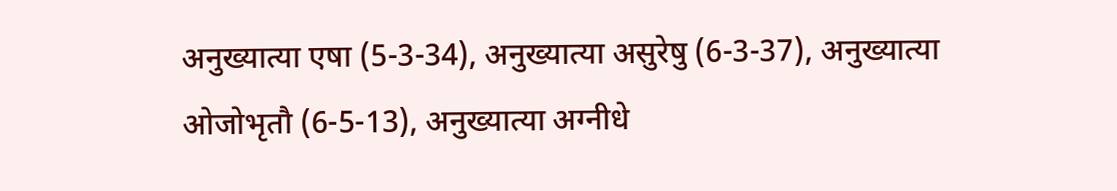अनुख्यात्या एषा (5-3-34), अनुख्यात्या असुरेषु (6-3-37), अनुख्यात्या ओजोभृतौ (6-5-13), अनुख्यात्या अग्नीधे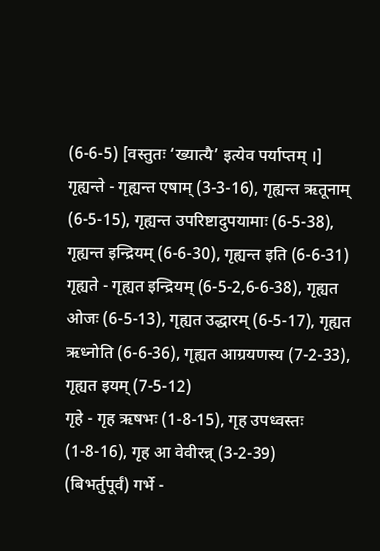(6-6-5) [वस्तुतः ‘ख्यात्यै’ इत्येव पर्याप्तम् ।]
गृह्यन्ते - गृह्यन्त एषाम् (3-3-16), गृह्यन्त ऋतूनाम् (6-5-15), गृह्यन्त उपरिष्टादुपयामाः (6-5-38), गृह्यन्त इन्द्रियम् (6-6-30), गृह्यन्त इति (6-6-31)
गृह्यते - गृह्यत इन्द्रियम् (6-5-2,6-6-38), गृह्यत ओजः (6-5-13), गृह्यत उद्धारम् (6-5-17), गृह्यत ऋध्नोति (6-6-36), गृह्यत आग्रयणस्य (7-2-33), गृह्यत इयम् (7-5-12)
गृहे - गृह ऋषभः (1-8-15), गृह उपध्वस्तः (1-8-16), गृह आ वेवीरन्न् (3-2-39)
(बिभर्तुपूर्वं) गर्भे -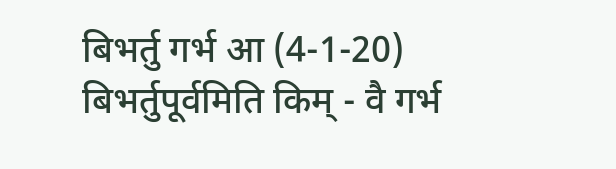बिभर्तु गर्भ आ (4-1-20) बिभर्तुपूर्वमिति किम् - वै गर्भ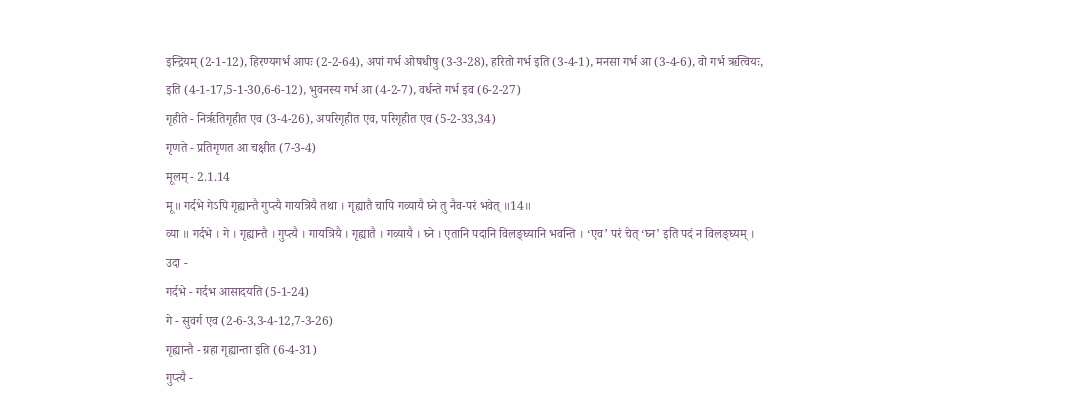इन्द्रियम् (2-1-12), हिरण्यगर्भ आपः (2-2-64), अपां गर्भ ओषधीषु (3-3-28), हरितो गर्भ इति (3-4-1), मनसा गर्भ आ (3-4-6), वो गर्भ ऋत्वियः, इति (4-1-17,5-1-30,6-6-12), भुवनस्य गर्भ आ (4-2-7), वर्धन्ते गर्भ इव (6-2-27)
गृहीते - निर्ऋतिगृहीत एव (3-4-26), अपरिगृहीत एव, परिगृहीत एव (5-2-33,34)
गृणते - प्रतिगृणत आ चक्षीत (7-3-4)
मूलम् - 2.1.14
मू॥ गर्दभे गेऽपि गृह्यान्तै गुप्त्यै गायत्रियै तथा । गृह्यातै चापि गव्यायै घ्ने तु नैव-परं भवेत् ॥14॥
व्या ॥ गर्दभे । गे । गृह्यान्तै । गुप्त्यै । गायत्रियै । गृह्यातै । गव्यायै । घ्ने । एतानि पदानि विलङ्घ्यानि भवन्ति । ‘एव’ परं चेत् ‘घ्न’ इति पदं न विलङ्घ्यम् । उदा -
गर्दभे - गर्दभ आसादयति (5-1-24)
गे - सुवर्ग एव (2-6-3,3-4-12,7-3-26)
गृह्यान्तै - ग्रहा गृह्यान्ता इति (6-4-31)
गुप्त्यै -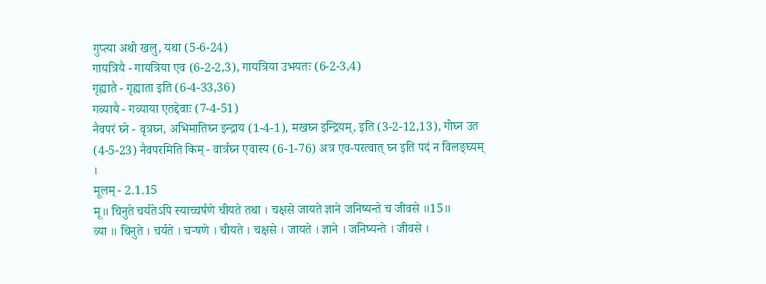गुप्त्या अथो खलु, यथा (5-6-24)
गायत्रियै - गायत्रिया एव (6-2-2,3), गायत्रिया उभयतः (6-2-3,4)
गृह्यातै - गृह्याता इति (6-4-33,36)
गव्यायै - गव्याया एतद्देवाः (7-4-51)
नैवपरं घ्ने - वृत्रघ्न, अभिमातिघ्न इन्द्राय (1-4-1), मखघ्न इन्द्रियम्, इति (3-2-12,13), गोघ्न उत (4-5-23) नैवपरमिति किम् - वार्त्रघ्न एवास्य (6-1-76) अत्र एव-परत्वात् घ्न इति पदं न विलङ्घ्यम् ।
मूलम् - 2.1.15
मू॥ चिनुते चर्यतेऽपि स्याच्चर्षणे चीयते तथा । चक्षसे जायते ज्ञाने जनिष्यन्ते च जीवसे ॥15॥
व्या ॥ चिनुते । चर्यते । चऱ्षणे । चीयते । चक्षसे । जायते । ज्ञाने । जनिष्यन्ते । जीवसे ।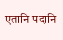एतानि पदानि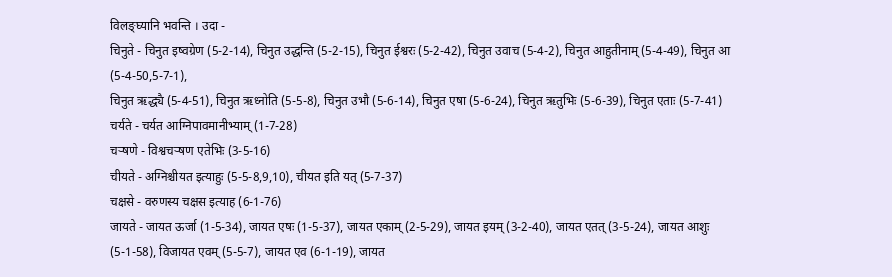विलङ्घ्यानि भवन्ति । उदा -
चिनुते - चिनुत इष्वग्रेण (5-2-14), चिनुत उद्धन्ति (5-2-15), चिनुत ईश्वरः (5-2-42), चिनुत उवाच (5-4-2), चिनुत आहुतीनाम् (5-4-49), चिनुत आ (5-4-50,5-7-1),
चिनुत ऋद्ध्यै (5-4-51), चिनुत ऋध्नोति (5-5-8), चिनुत उभौ (5-6-14), चिनुत एषा (5-6-24), चिनुत ऋतुभिः (5-6-39), चिनुत एताः (5-7-41)
चर्यते - चर्यत आग्निपावमानीभ्याम् (1-7-28)
चऱ्षणे - विश्वचऱ्षण एतेभिः (3-5-16)
चीयते - अग्निश्चीयत इत्याहुः (5-5-8,9,10), चीयत इति यत् (5-7-37)
चक्षसे - वरुणस्य चक्षस इत्याह (6-1-76)
जायते - जायत ऊर्जा (1-5-34), जायत एषः (1-5-37), जायत एकाम् (2-5-29), जायत इयम् (3-2-40), जायत एतत् (3-5-24), जायत आशुः (5-1-58), विजायत एवम् (5-5-7), जायत एव (6-1-19), जायत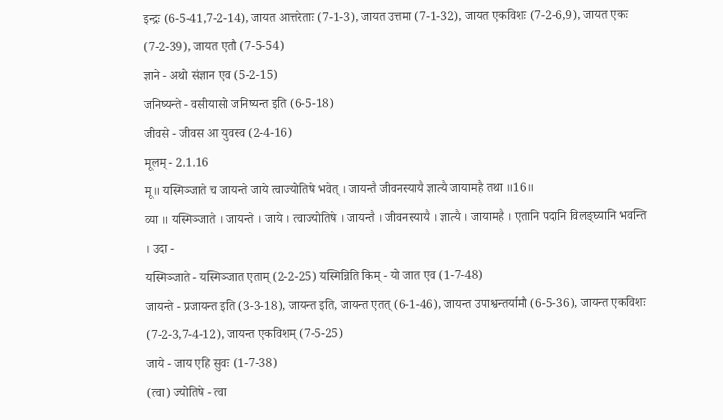इन्द्रः (6-5-41,7-2-14), जायत आत्तरेताः (7-1-3), जायत उत्तमा (7-1-32), जायत एकविशः (7-2-6,9), जायत एकः (7-2-39), जायत एतौ (7-5-54)
ज्ञाने - अथो संज्ञान एव (5-2-15)
जनिष्यन्ते - वसीयासो जनिष्यन्त इति (6-5-18)
जीवसे - जीवस आ युवस्व (2-4-16)
मूलम् - 2.1.16
मू॥ यस्मिञ्जाते च जायन्ते जाये त्वाज्योतिषे भवेत् । जायन्तै जीवनस्यायै ज्ञात्यै जायामहै तथा ॥16॥
व्या ॥ यस्मिञ्जाते । जायन्ते । जाये । त्वाज्योतिषे । जायन्तै । जीवनस्यायै । ज्ञात्यै । जायामहै । एतानि पदानि विलङ्घ्यानि भवन्ति । उदा -
यस्मिञ्जाते - यस्मिञ्जात एताम् (2-2-25) यस्मिन्निति किम् - यो जात एव (1-7-48)
जायन्ते - प्रजायन्त इति (3-3-18), जायन्त इति, जायन्त एतत् (6-1-46), जायन्त उपाश्वन्तर्यामौ (6-5-36), जायन्त एकविशः (7-2-3,7-4-12), जायन्त एकविशम् (7-5-25)
जाये - जाय एहि सुवः (1-7-38)
(त्वा) ज्योतिषे - त्वा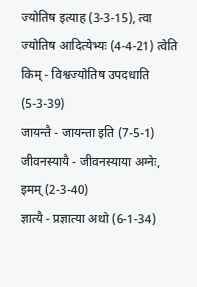ज्योतिष इत्याह (3-3-15), त्वा ज्योतिष आदित्येभ्यः (4-4-21) त्वेति किम् - विश्वज्योतिष उपदधाति (5-3-39)
जायन्तै - जायन्ता इति (7-5-1)
जीवनस्यायै - जीवनस्याया अग्नेः, इमम् (2-3-40)
ज्ञात्यै - प्रज्ञात्या अथो (6-1-34)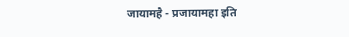जायामहै - प्रजायामहा इति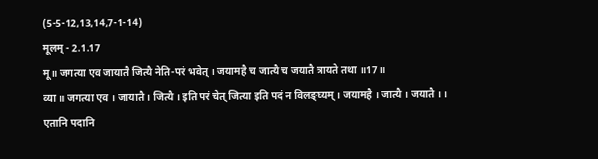(5-5-12,13,14,7-1-14)
मूलम् - 2.1.17
मू॥ जगत्या एव जायातै जित्यै नेति-परं भवेत् । जयामहै च जात्यै च जयातै त्रायते तथा ॥17॥
व्या ॥ जगत्या एव । जायातै । जित्यै । इति परं चेत् जित्या इति पदं न विलङ्घ्यम् । जयामहै । जात्यै । जयातै । । एतानि पदानि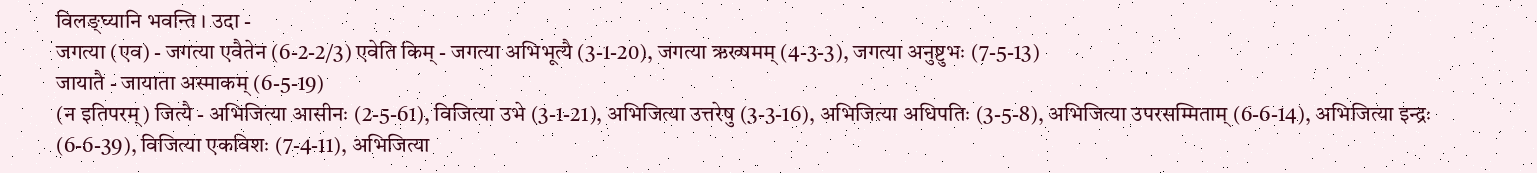विलङ्घ्यानि भवन्ति । उदा -
जगत्या (एव) - जगत्या एवैतेन (6-2-2/3) एवेति किम् - जगत्या अभिभूत्यै (3-1-20), जगत्या ऋख्षमम् (4-3-3), जगत्या अनुष्टुभः (7-5-13)
जायातै - जायाता अस्माकम् (6-5-19)
(न इतिपरम्) जित्यै - अभिजित्या आसीनः (2-5-61), विजित्या उभे (3-1-21), अभिजित्या उत्तरेषु (3-3-16), अभिजित्या अधिपतिः (3-5-8), अभिजित्या उपरसम्मिताम् (6-6-14), अभिजित्या इन्द्रः (6-6-39), विजित्या एकविशः (7-4-11), अभिजित्या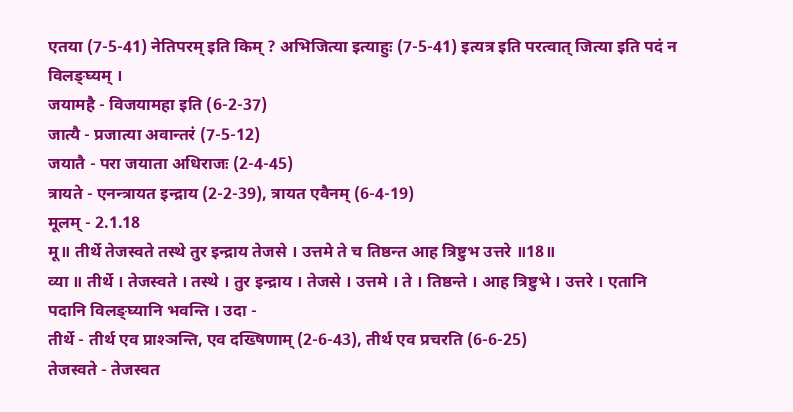एतया (7-5-41) नेतिपरम् इति किम् ? अभिजित्या इत्याहुः (7-5-41) इत्यत्र इति परत्वात् जित्या इति पदं न विलङ्घ्यम् ।
जयामहै - विजयामहा इति (6-2-37)
जात्यै - प्रजात्या अवान्तरं (7-5-12)
जयातै - परा जयाता अधिराजः (2-4-45)
त्रायते - एनन्त्रायत इन्द्राय (2-2-39), त्रायत एवैनम् (6-4-19)
मूलम् - 2.1.18
मू॥ तीर्थे तेजस्वते तस्थे तुर इन्द्राय तेजसे । उत्तमे ते च तिष्ठन्त आह त्रिष्टुभ उत्तरे ॥18॥
व्या ॥ तीर्थे । तेजस्वते । तस्थे । तुर इन्द्राय । तेजसे । उत्तमे । ते । तिष्ठन्ते । आह त्रिष्टुभे । उत्तरे । एतानि पदानि विलङ्घ्यानि भवन्ति । उदा -
तीर्थे - तीर्थ एव प्राश्ञन्ति, एव दख्षिणाम् (2-6-43), तीर्थ एव प्रचरति (6-6-25)
तेजस्वते - तेजस्वत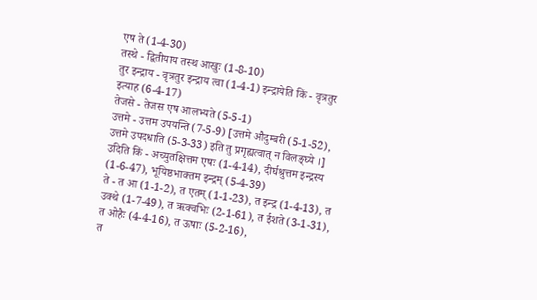एष ते (1-4-30)
तस्थे - द्वितीयाय तस्थ आखुः (1-8-10)
तुर इन्द्राय - वृत्रतुर इन्द्राय त्वा (1-4-1) इन्द्रायेति किं - वृत्रतुर इत्याह (6-4-17)
तेजसे - तेजस एष आलभ्यते (5-5-1)
उत्तमे - उत्तम उपयन्ति (7-5-9) [उत्तमे औदुम्बरी (5-1-52), उत्तमे उपदधाति (5-3-33) इति तु प्रगृह्यत्वात् न विलङ्घ्ये ।]
उदिति किं - अच्युतक्षित्तम एषः (1-4-14), दीर्घश्रुत्तम इन्द्रस्य (1-6-47), भूयिष्ठभाक्तम इन्द्रम् (5-4-39)
ते - त आ (1-1-2), त एतम् (1-1-23), त इन्द्र (1-4-13), त उक्थे (1-7-49), त ऋक्वभिः (2-1-61), त ईशते (3-1-31), त ओहैः (4-4-16), त ऊषाः (5-2-16),
त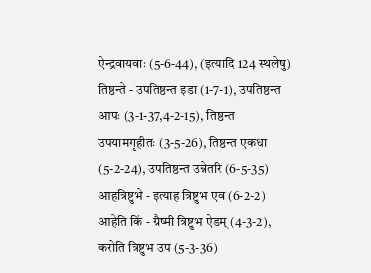ऐन्द्रवायवाः (5-6-44), (इत्यादि 124 स्थलेषु)
तिष्ठन्ते - उपतिष्ठन्त इडा (1-7-1), उपतिष्ठन्त आपः (3-1-37,4-2-15), तिष्ठन्त उपयामगृहीतः (3-5-26), तिष्ठन्त एकधा (5-2-24), उपतिष्ठन्त उन्नेतरि (6-5-35)
आहत्रिष्टुभे - इत्याह त्रिष्टुभ एव (6-2-2) आहेति किं - ग्रैष्मी त्रिष्टुभ ऐडम् (4-3-2), करोति त्रिष्टुभ उप (5-3-36)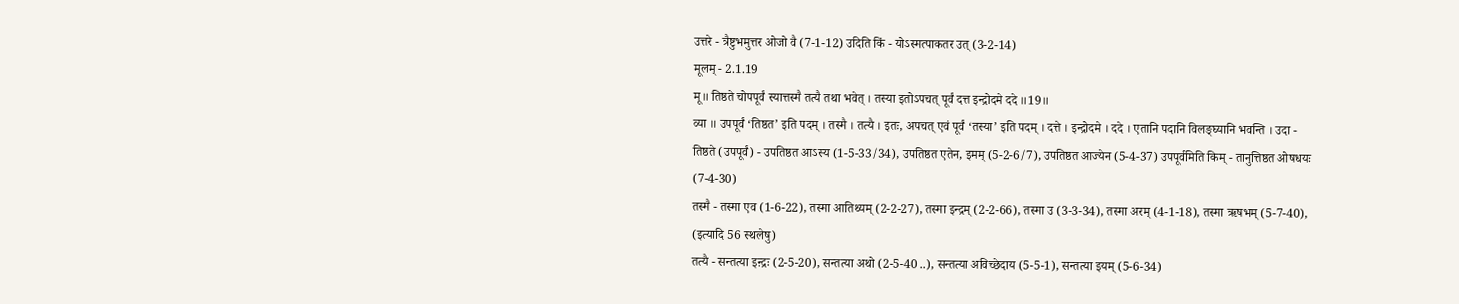उत्तरे - त्रैष्टुभमुत्तर ओजो वै (7-1-12) उदिति किं - योऽस्मत्पाकतर उत् (3-2-14)
मूलम् - 2.1.19
मू॥ तिष्ठते चोपपूर्वं स्यात्तस्मै तत्यै तथा भवेत् । तस्या इतोऽपचत् पूर्वं दत्त इन्द्रोदमे ददे ॥19॥
व्या ॥ उपपूर्वं ‘तिष्ठत’ इति पदम् । तस्मै । तत्यै । इतः, अपचत् एवं पूर्वं ‘तस्या’ इति पदम् । दत्ते । इन्द्रोदमे । ददे । एतानि पदानि विलङ्घ्यानि भवन्ति । उदा -
तिष्ठते (उपपूर्वं) - उपतिष्ठत आऽस्य (1-5-33/34), उपतिष्ठत एतेन, इमम् (5-2-6/7), उपतिष्ठत आज्येन (5-4-37) उपपूर्वमिति किम् - तानुत्तिष्ठत ओषधयः (7-4-30)
तस्मै - तस्मा एव (1-6-22), तस्मा आतिथ्यम् (2-2-27), तस्मा इन्द्रम् (2-2-66), तस्मा उ (3-3-34), तस्मा अरम् (4-1-18), तस्मा ऋषभम् (5-7-40), (इत्यादि 56 स्थलेषु)
तत्यै - सन्तत्या इऩ्द्रः (2-5-20), सन्तत्या अथो (2-5-40 ..), सन्तत्या अविच्छेदाय (5-5-1), सन्तत्या इयम् (5-6-34)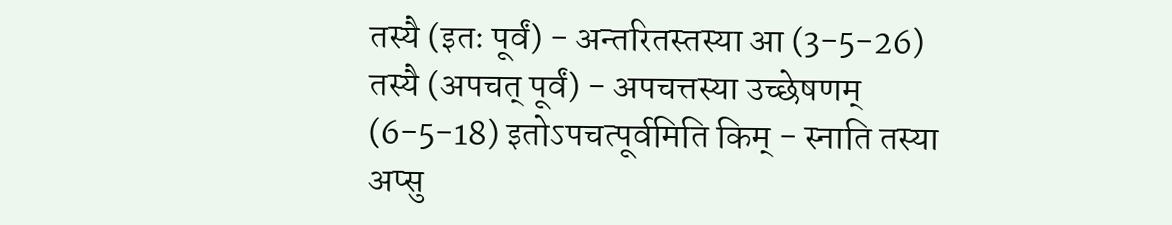तस्यै (इतः पूर्वं) - अन्तरितस्तस्या आ (3-5-26)
तस्यै (अपचत् पूर्वं) - अपचत्तस्या उच्छेषणम् (6-5-18) इतोऽपचत्पूर्वमिति किम् - स्नाति तस्या अप्सु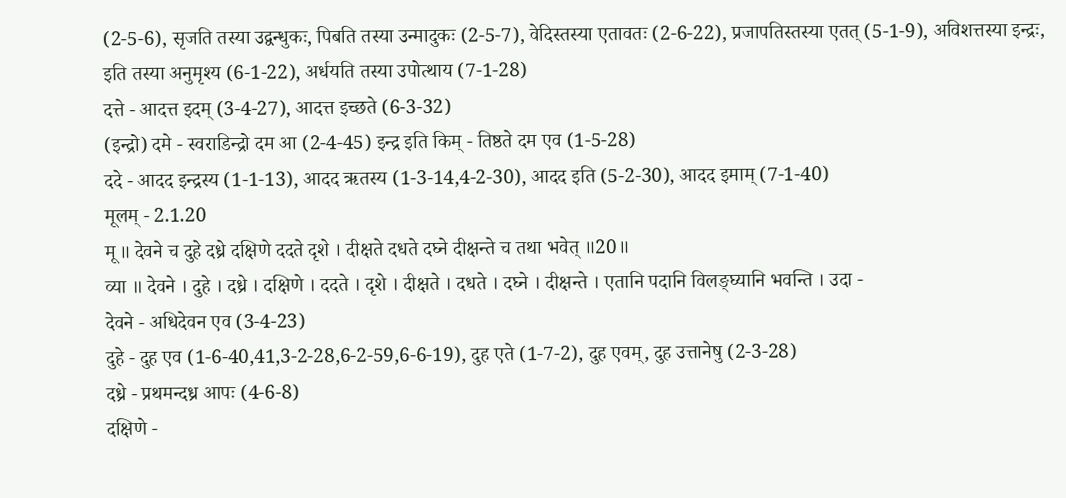(2-5-6), सृजति तस्या उद्वन्धुकः, पिबति तस्या उन्मादुकः (2-5-7), वेदिस्तस्या एतावतः (2-6-22), प्रजापतिस्तस्या एतत् (5-1-9), अविशत्तस्या इन्द्रः, इति तस्या अनुमृश्य (6-1-22), अर्धयति तस्या उपोत्थाय (7-1-28)
दत्ते - आदत्त इदम् (3-4-27), आदत्त इच्छते (6-3-32)
(इन्द्रो) दमे - स्वराडिन्द्रो दम आ (2-4-45) इन्द्र इति किम् - तिष्ठते दम एव (1-5-28)
ददे - आदद इन्द्रस्य (1-1-13), आदद ऋतस्य (1-3-14,4-2-30), आदद इति (5-2-30), आदद इमाम् (7-1-40)
मूलम् - 2.1.20
मू॥ देवने च दुहे दध्रे दक्षिणे ददते दृशे । दीक्षते दधते दघ्ने दीक्षन्ते च तथा भवेत् ॥20॥
व्या ॥ देवने । दुहे । दध्रे । दक्षिणे । ददते । दृशे । दीक्षते । दधते । दघ्ने । दीक्षन्ते । एतानि पदानि विलङ्घ्यानि भवन्ति । उदा -
देवने - अधिदेवन एव (3-4-23)
दुहे - दुह एव (1-6-40,41,3-2-28,6-2-59,6-6-19), दुह एते (1-7-2), दुह एवम्, दुह उत्तानेषु (2-3-28)
दध्रे - प्रथमन्दध्र आपः (4-6-8)
दक्षिणे -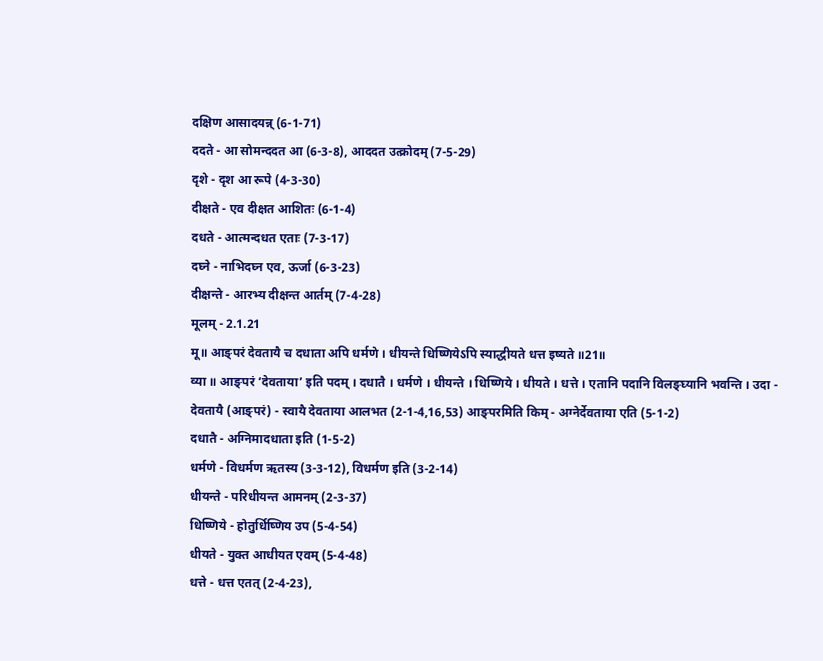दक्षिण आसादयन्न् (6-1-71)
ददते - आ सोमन्ददत आ (6-3-8), आददत उत्क्रोदम् (7-5-29)
दृशे - दृश आ रूपे (4-3-30)
दीक्षते - एव दीक्षत आशितः (6-1-4)
दधते - आत्मन्दधत एताः (7-3-17)
दघ्ने - नाभिदघ्न एव, ऊर्जा (6-3-23)
दीक्षन्ते - आरभ्य दीक्षन्त आर्तम् (7-4-28)
मूलम् - 2.1.21
मू॥ आङ्परं देवतायै च दधाता अपि धर्मणे । धीयन्ते धिष्णियेऽपि स्याद्धीयते धत्त इष्यते ॥21॥
व्या ॥ आङ्परं ‘देवताया’ इति पदम् । दधातै । धर्मणे । धीयन्ते । धिष्णिये । धीयते । धत्ते । एतानि पदानि विलङ्घ्यानि भवन्ति । उदा -
देवतायै (आङ्परं) - स्वायै देवताया आलभत (2-1-4,16,53) आङ्परमिति किम् - अग्नेर्देवताया एति (5-1-2)
दधातै - अग्निमादधाता इति (1-5-2)
धर्मणे - विधर्मण ऋतस्य (3-3-12), विधर्मण इति (3-2-14)
धीयन्ते - परिधीयन्त आमनम् (2-3-37)
धिष्णिये - होतुर्धिष्णिय उप (5-4-54)
धीयते - युक्त आधीयत एवम् (5-4-48)
धत्ते - धत्त एतत् (2-4-23),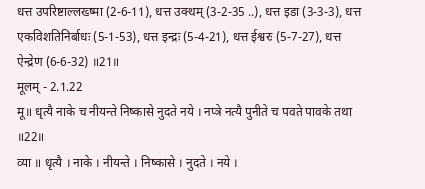धत्त उपरिष्टाल्लख्ष्मा (2-6-11), धत्त उक्थम् (3-2-35 ..), धत्त इडा (3-3-3), धत्त एकविशतिनिर्बाधः (5-1-53), धत्त इन्द्रः (5-4-21), धत्त ईश्वरः (5-7-27), धत्त ऐन्द्रेण (6-6-32) ॥21॥
मूलम् - 2.1.22
मू॥ धृत्यै नाके च नीयन्ते निष्कासे नुदते नये । नप्त्रे नत्यै पुनीते च पवते पावके तथा ॥22॥
व्या ॥ धृत्यै । नाके । नीयन्ते । निष्कासे । नुदते । नये ।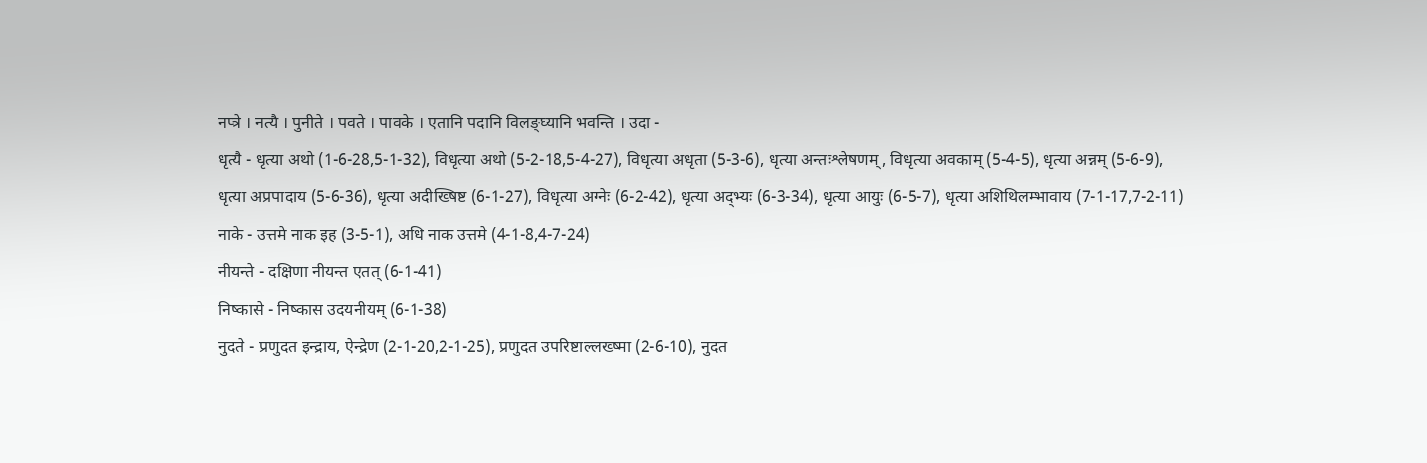नप्त्रे । नत्यै । पुनीते । पवते । पावके । एतानि पदानि विलङ्घ्यानि भवन्ति । उदा -
धृत्यै - धृत्या अथो (1-6-28,5-1-32), विधृत्या अथो (5-2-18,5-4-27), विधृत्या अधृता (5-3-6), धृत्या अन्तःश्लेषणम्, विधृत्या अवकाम् (5-4-5), धृत्या अन्नम् (5-6-9),
धृत्या अप्रपादाय (5-6-36), धृत्या अदीख्षिष्ट (6-1-27), विधृत्या अग्नेः (6-2-42), धृत्या अद्भ्यः (6-3-34), धृत्या आयुः (6-5-7), धृत्या अशिथिलम्भावाय (7-1-17,7-2-11)
नाके - उत्तमे नाक इह (3-5-1), अधि नाक उत्तमे (4-1-8,4-7-24)
नीयन्ते - दक्षिणा नीयन्त एतत् (6-1-41)
निष्कासे - निष्कास उदयनीयम् (6-1-38)
नुदते - प्रणुदत इन्द्राय, ऐन्द्रेण (2-1-20,2-1-25), प्रणुदत उपरिष्टाल्लख्ष्मा (2-6-10), नुदत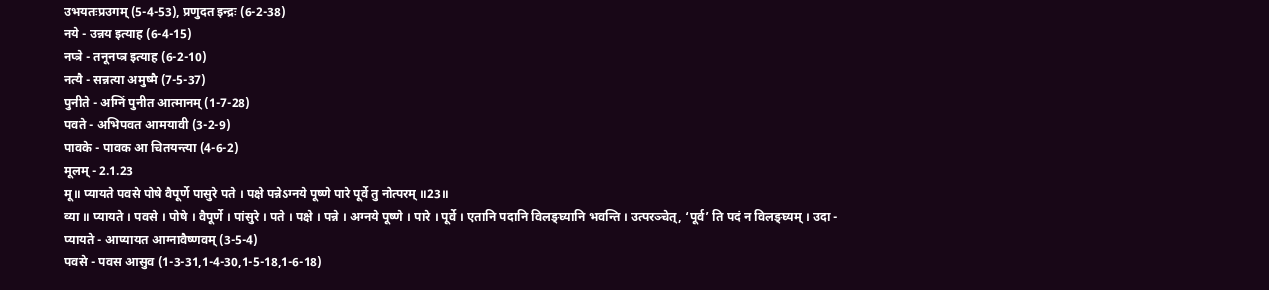उभयतःप्रउगम् (5-4-53), प्रणुदत इन्द्रः (6-2-38)
नये - उन्नय इत्याह (6-4-15)
नप्त्रे - तनूनप्त्र इत्याह (6-2-10)
नत्यै - सन्नत्या अमुष्मै (7-5-37)
पुनीते - अग्निं पुनीत आत्मानम् (1-7-28)
पवते - अभिपवत आमयावी (3-2-9)
पावके - पावक आ चितयन्त्या (4-6-2)
मूलम् - 2.1.23
मू॥ प्यायते पवसे पोषे वैपूर्णे पासुरे पते । पक्षे पन्नेऽग्नये पूष्णे पारे पूर्वे तु नोत्परम् ॥23॥
व्या ॥ प्यायते । पवसे । पोषे । वैपूर्णे । पांसुरे । पते । पक्षे । पन्ने । अग्नये पूष्णे । पारे । पूर्वे । एतानि पदानि विलङ्घ्यानि भवन्ति । उत्परञ्चेत्, ‘पूर्व’ ति पदं न विलङ्घ्यम् । उदा -
प्यायते - आप्यायत आग्नावैष्णवम् (3-5-4)
पवसे - पवस आसुव (1-3-31,1-4-30,1-5-18,1-6-18)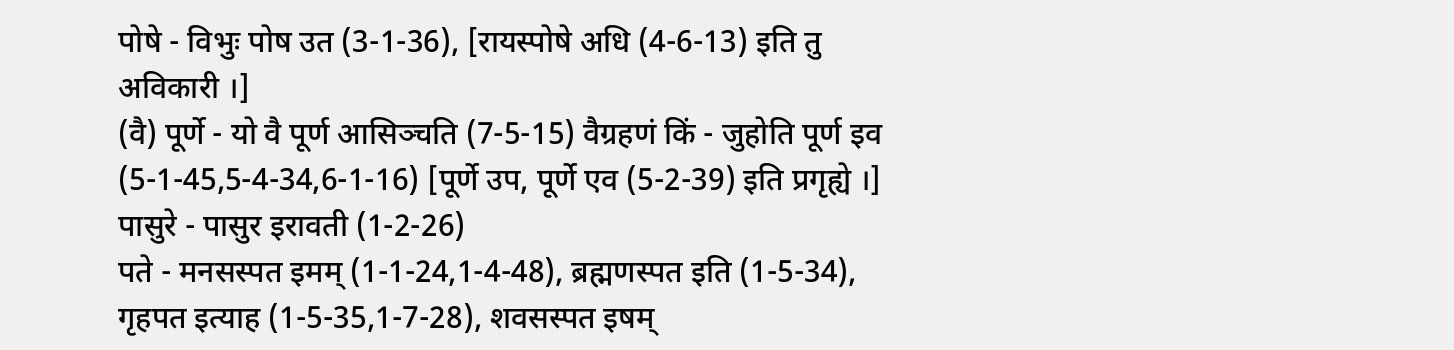पोषे - विभुः पोष उत (3-1-36), [रायस्पोषे अधि (4-6-13) इति तु अविकारी ।]
(वै) पूर्णे - यो वै पूर्ण आसिञ्चति (7-5-15) वैग्रहणं किं - जुहोति पूर्ण इव (5-1-45,5-4-34,6-1-16) [पूर्णे उप, पूर्णे एव (5-2-39) इति प्रगृह्ये ।]
पासुरे - पासुर इरावती (1-2-26)
पते - मनसस्पत इमम् (1-1-24,1-4-48), ब्रह्मणस्पत इति (1-5-34), गृहपत इत्याह (1-5-35,1-7-28), शवसस्पत इषम्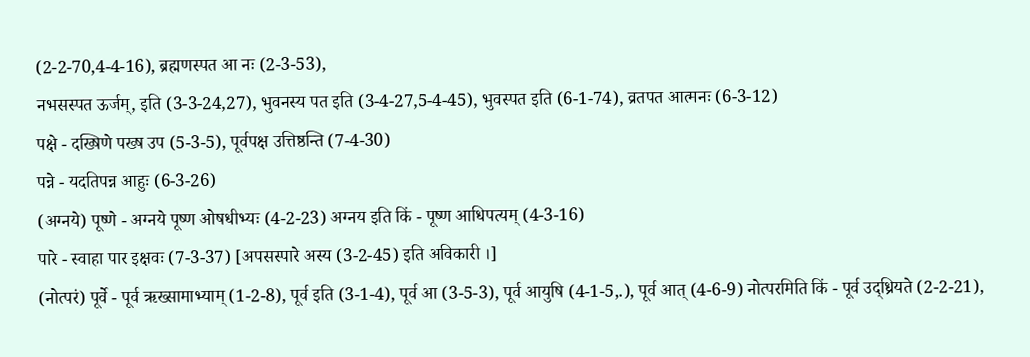(2-2-70,4-4-16), ब्रह्मणस्पत आ नः (2-3-53),
नभसस्पत ऊर्जम्, इति (3-3-24,27), भुवनस्य पत इति (3-4-27,5-4-45), भुवस्पत इति (6-1-74), व्रतपत आत्मनः (6-3-12)
पक्षे - दख्षिणे पख्ष उप (5-3-5), पूर्वपक्ष उत्तिष्ठन्ति (7-4-30)
पन्ने - यदतिपन्न आहुः (6-3-26)
(अग्नये) पूष्णे - अग्नये पूष्ण ओषधीभ्यः (4-2-23) अग्नय इति किं - पूष्ण आधिपत्यम् (4-3-16)
पारे - स्वाहा पार इक्षवः (7-3-37) [अपसस्पारे अस्य (3-2-45) इति अविकारी ।]
(नोत्परं) पूर्वे - पूर्व ऋख्सामाभ्याम् (1-2-8), पूर्व इति (3-1-4), पूर्व आ (3-5-3), पूर्व आयुषि (4-1-5,.), पूर्व आत् (4-6-9) नोत्परमिति किं - पूर्व उद्ध्रियते (2-2-21),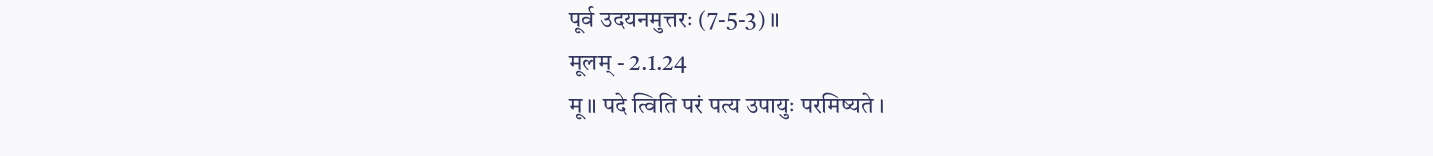पूर्व उदयनमुत्तरः (7-5-3) ॥
मूलम् - 2.1.24
मू॥ पदे त्विति परं पत्य उपायुः परमिष्यते ।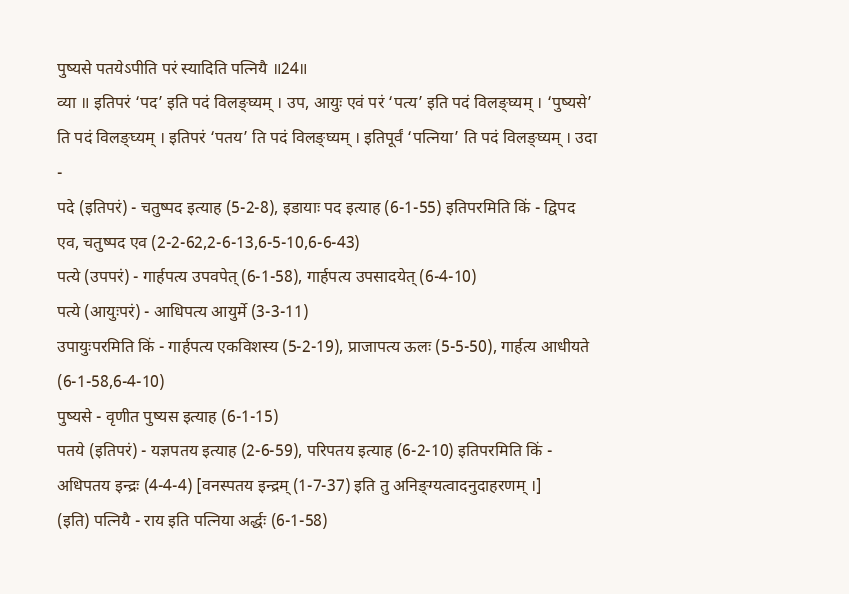पुष्यसे पतयेऽपीति परं स्यादिति पत्नियै ॥24॥
व्या ॥ इतिपरं ‘पद’ इति पदं विलङ्घ्यम् । उप, आयुः एवं परं ‘पत्य’ इति पदं विलङ्घ्यम् । ‘पुष्यसे’ ति पदं विलङ्घ्यम् । इतिपरं ‘पतय’ ति पदं विलङ्घ्यम् । इतिपूर्वं ‘पत्निया’ ति पदं विलङ्घ्यम् । उदा -
पदे (इतिपरं) - चतुष्पद इत्याह (5-2-8), इडायाः पद इत्याह (6-1-55) इतिपरमिति किं - द्विपद एव, चतुष्पद एव (2-2-62,2-6-13,6-5-10,6-6-43)
पत्ये (उपपरं) - गार्हपत्य उपवपेत् (6-1-58), गार्हपत्य उपसादयेत् (6-4-10)
पत्ये (आयुःपरं) - आधिपत्य आयुर्मे (3-3-11)
उपायुःपरमिति किं - गार्हपत्य एकविशस्य (5-2-19), प्राजापत्य ऊलः (5-5-50), गार्हत्य आधीयते (6-1-58,6-4-10)
पुष्यसे - वृणीत पुष्यस इत्याह (6-1-15)
पतये (इतिपरं) - यज्ञपतय इत्याह (2-6-59), परिपतय इत्याह (6-2-10) इतिपरमिति किं - अधिपतय इन्द्रः (4-4-4) [वनस्पतय इन्द्रम् (1-7-37) इति तु अनिङ्ग्यत्वादनुदाहरणम् ।]
(इति) पत्नियै - राय इति पत्निया अर्द्धः (6-1-58)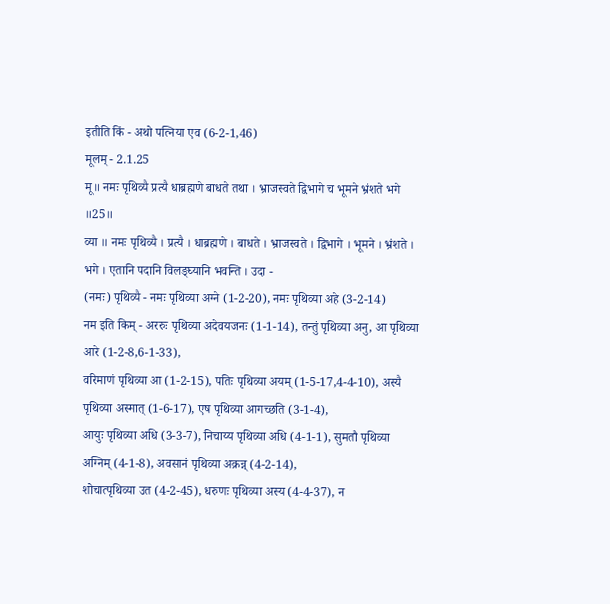इतीति किं - अथो पत्निया एव (6-2-1,46)
मूलम् - 2.1.25
मू॥ नमः पृथिव्यै प्रत्यै धाब्रह्मणे बाधते तथा । भ्राजस्वते द्विभागे च भूमने भ्रंशते भगे ॥25॥
व्या ॥ नमः पृथिव्यै । प्रत्यै । धाब्रह्मणे । बाधते । भ्राजस्वते । द्विभागे । भूमने । भ्रंशते । भगे । एतानि पदानि विलङ्घ्यानि भवन्ति । उदा -
(नमः) पृथिव्यै - नमः पृथिव्या अग्ने (1-2-20), नमः पृथिव्या अहे (3-2-14)
नम इति किम् - अररुः पृथिव्या अदेवयजनः (1-1-14), तन्तुं पृथिव्या अनु, आ पृथिव्या आरे (1-2-8,6-1-33),
वरिमाणं पृथिव्या आ (1-2-15), पतिः पृथिव्या अयम् (1-5-17,4-4-10), अस्यै पृथिव्या अस्मात् (1-6-17), एष पृथिव्या आगच्छति (3-1-4),
आयुः पृथिव्या अधि (3-3-7), निचाय्य पृथिव्या अधि (4-1-1), सुमतौ पृथिव्या अग्निम् (4-1-8), अवसानं पृथिव्या अक्रन्न् (4-2-14),
शोचात्पृथिव्या उत (4-2-45), धरुणः पृथिव्या अस्य (4-4-37), न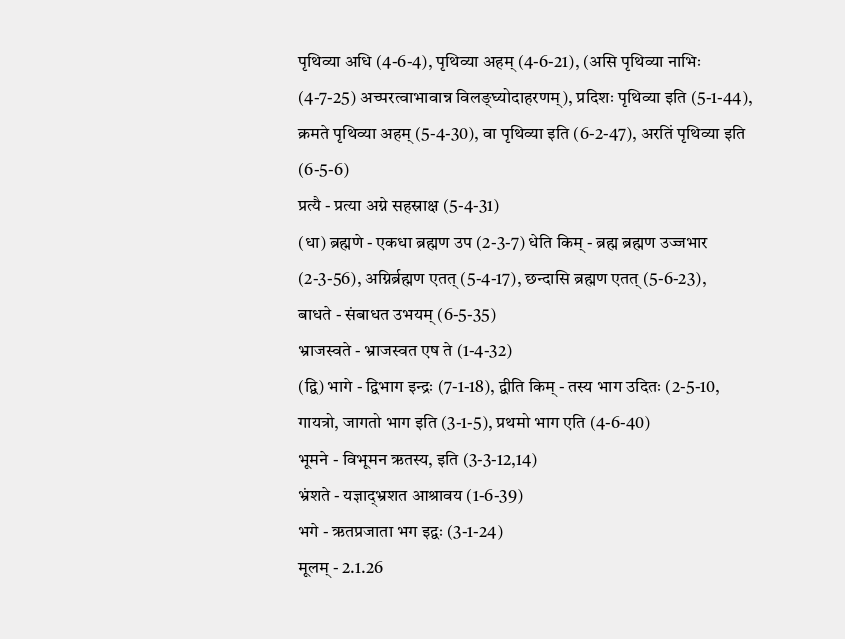पृथिव्या अधि (4-6-4), पृथिव्या अहम् (4-6-21), (असि पृथिव्या नाभिः (4-7-25) अच्परत्वाभावान्न विलङ्घ्योदाहरणम्), प्रदिशः पृथिव्या इति (5-1-44), क्रमते पृथिव्या अहम् (5-4-30), वा पृथिव्या इति (6-2-47), अरतिं पृथिव्या इति (6-5-6)
प्रत्यै - प्रत्या अग्ने सहस्राक्ष (5-4-31)
(धा) ब्रह्मणे - एकधा ब्रह्मण उप (2-3-7) धेति किम् - ब्रह्म ब्रह्मण उज्जभार (2-3-56), अग्निर्ब्रह्मण एतत् (5-4-17), छन्दासि ब्रह्मण एतत् (5-6-23),
बाधते - संबाधत उभयम् (6-5-35)
भ्राजस्वते - भ्राजस्वत एष ते (1-4-32)
(द्वि) भागे - द्विभाग इन्द्रः (7-1-18), द्वीति किम् - तस्य भाग उदितः (2-5-10, गायत्रो, जागतो भाग इति (3-1-5), प्रथमो भाग एति (4-6-40)
भूमने - विभूमन ऋतस्य, इति (3-3-12,14)
भ्रंशते - यज्ञाद्भ्रशत आश्रावय (1-6-39)
भगे - ऋतप्रजाता भग इद्वः (3-1-24)
मूलम् - 2.1.26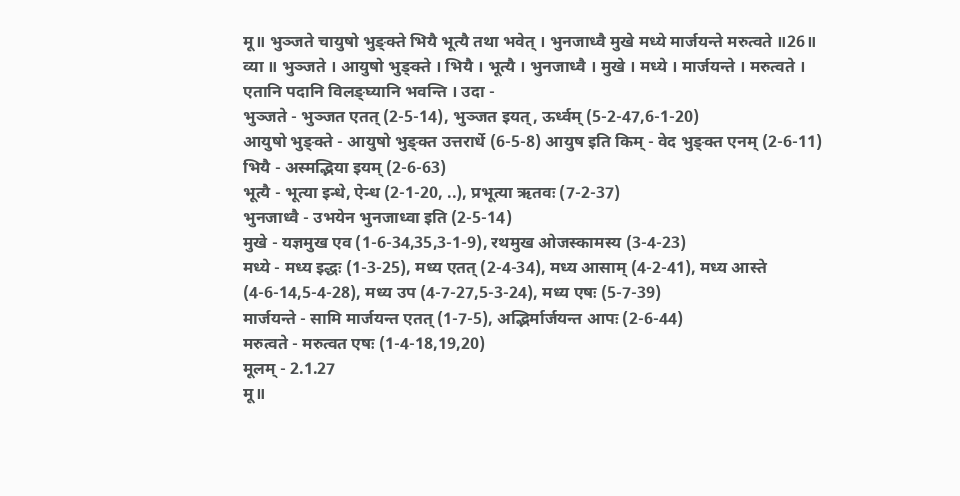मू॥ भुञ्जते चायुषो भुङ्क्ते भियै भूत्यै तथा भवेत् । भुनजाध्वै मुखे मध्ये मार्जयन्ते मरुत्वते ॥26॥
व्या ॥ भुञ्जते । आयुषो भुङ्क्ते । भियै । भूत्यै । भुनजाध्वै । मुखे । मध्ये । मार्जयन्ते । मरुत्वते । एतानि पदानि विलङ्घ्यानि भवन्ति । उदा -
भुञ्जते - भुञ्जत एतत् (2-5-14), भुञ्जत इयत्, ऊर्ध्वम् (5-2-47,6-1-20)
आयुषो भुङ्क्ते - आयुषो भुङ्क्त उत्तरार्धे (6-5-8) आयुष इति किम् - वेद भुङ्क्त एनम् (2-6-11)
भियै - अस्मद्भिया इयम् (2-6-63)
भूत्यै - भूत्या इन्धे, ऐन्ध (2-1-20, ..), प्रभूत्या ऋतवः (7-2-37)
भुनजाध्वै - उभयेन भुनजाध्वा इति (2-5-14)
मुखे - यज्ञमुख एव (1-6-34,35,3-1-9), रथमुख ओजस्कामस्य (3-4-23)
मध्ये - मध्य इद्धः (1-3-25), मध्य एतत् (2-4-34), मध्य आसाम् (4-2-41), मध्य आस्ते (4-6-14,5-4-28), मध्य उप (4-7-27,5-3-24), मध्य एषः (5-7-39)
मार्जयन्ते - सामि मार्जयन्त एतत् (1-7-5), अद्भिर्मार्जयन्त आपः (2-6-44)
मरुत्वते - मरुत्वत एषः (1-4-18,19,20)
मूलम् - 2.1.27
मू॥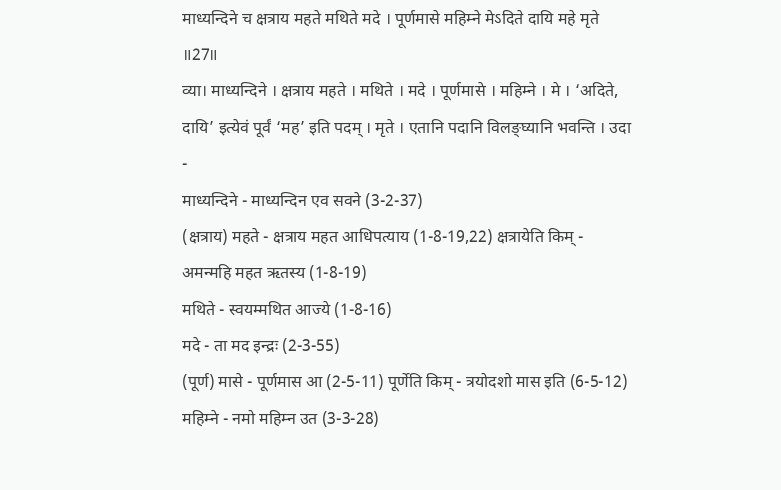माध्यन्दिने च क्षत्राय महते मथिते मदे । पूर्णमासे महिम्ने मेऽदिते दायि महे मृते ॥27॥
व्या। माध्यन्दिने । क्षत्राय महते । मथिते । मदे । पूर्णमासे । महिम्ने । मे । ‘अदिते, दायि’ इत्येवं पूर्वं ‘मह’ इति पदम् । मृते । एतानि पदानि विलङ्घ्यानि भवन्ति । उदा -
माध्यन्दिने - माध्यन्दिन एव सवने (3-2-37)
(क्षत्राय) महते - क्षत्राय महत आधिपत्याय (1-8-19,22) क्षत्रायेति किम् - अमन्महि महत ऋतस्य (1-8-19)
मथिते - स्वयम्मथित आज्ये (1-8-16)
मदे - ता मद इन्द्रः (2-3-55)
(पूर्ण) मासे - पूर्णमास आ (2-5-11) पूर्णेति किम् - त्रयोदशो मास इति (6-5-12)
महिम्ने - नमो महिम्न उत (3-3-28)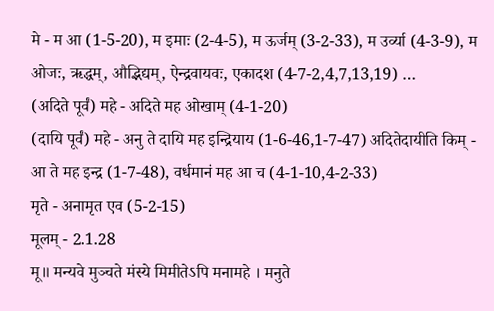मे - म आ (1-5-20), म इमाः (2-4-5), म ऊर्जम् (3-2-33), म उर्व्या (4-3-9), म ओजः, ऋद्धम्, औद्भिद्यम्, ऐन्द्रवायवः, एकादश (4-7-2,4,7,13,19) …
(अदिते पूर्वं) महे - अदिते मह ओखाम् (4-1-20)
(दायि पूर्वं) महे - अनु ते दायि मह इन्द्रियाय (1-6-46,1-7-47) अदितेदायीति किम् - आ ते मह इन्द्र (1-7-48), वर्धमानं मह आ च (4-1-10,4-2-33)
मृते - अनामृत एव (5-2-15)
मूलम् - 2.1.28
मू॥ मन्यवे मुञ्चते मंस्ये मिमीतेऽपि मनामहे । मनुते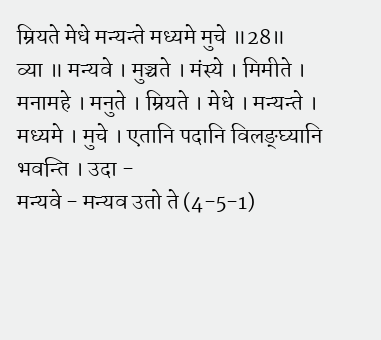म्रियते मेधे मन्यन्ते मध्यमे मुचे ॥28॥
व्या ॥ मन्यवे । मुञ्चते । मंस्ये । मिमीते । मनामहे । मनुते । म्रियते । मेधे । मन्यन्ते । मध्यमे । मुचे । एतानि पदानि विलङ्घ्यानि भवन्ति । उदा -
मन्यवे - मन्यव उतो ते (4-5-1)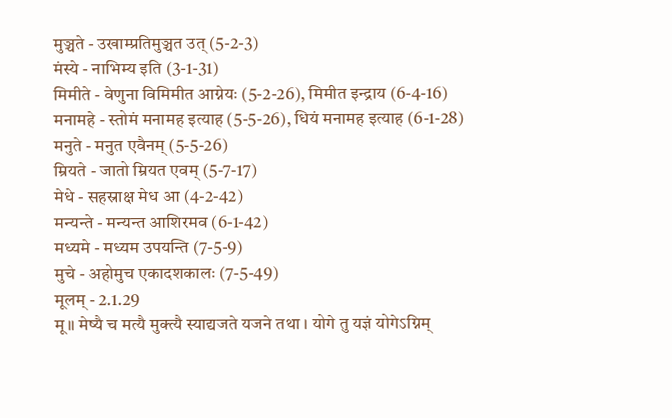मुञ्चते - उखाम्प्रतिमुञ्चत उत् (5-2-3)
मंस्ये - नाभिम्य इति (3-1-31)
मिमीते - वेणुना विमिमीत आग्नेयः (5-2-26), मिमीत इन्द्राय (6-4-16)
मनामहे - स्तोमं मनामह इत्याह (5-5-26), धियं मनामह इत्याह (6-1-28)
मनुते - मनुत एवैनम् (5-5-26)
म्रियते - जातो म्रियत एवम् (5-7-17)
मेधे - सहस्राक्ष मेध आ (4-2-42)
मन्यन्ते - मन्यन्त आशिरमव (6-1-42)
मध्यमे - मध्यम उपयन्ति (7-5-9)
मुचे - अहोमुच एकादशकालः (7-5-49)
मूलम् - 2.1.29
मू॥ मेष्यै च मत्यै मुक्त्यै स्याद्यजते यजने तथा । योगे तु यज्ञं योगेऽग्निम्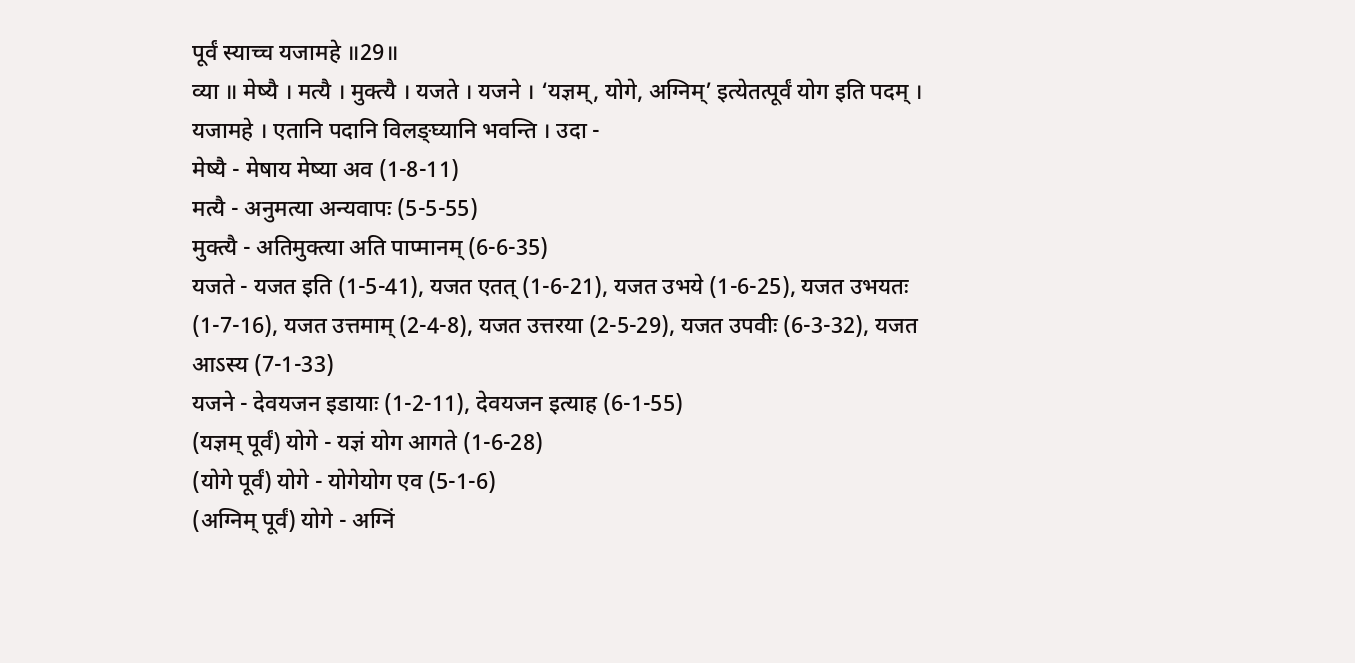पूर्वं स्याच्च यजामहे ॥29॥
व्या ॥ मेष्यै । मत्यै । मुक्त्यै । यजते । यजने । ‘यज्ञम्, योगे, अग्निम्’ इत्येतत्पूर्वं योग इति पदम् । यजामहे । एतानि पदानि विलङ्घ्यानि भवन्ति । उदा -
मेष्यै - मेषाय मेष्या अव (1-8-11)
मत्यै - अनुमत्या अन्यवापः (5-5-55)
मुक्त्यै - अतिमुक्त्या अति पाप्मानम् (6-6-35)
यजते - यजत इति (1-5-41), यजत एतत् (1-6-21), यजत उभये (1-6-25), यजत उभयतः (1-7-16), यजत उत्तमाम् (2-4-8), यजत उत्तरया (2-5-29), यजत उपवीः (6-3-32), यजत आऽस्य (7-1-33)
यजने - देवयजन इडायाः (1-2-11), देवयजन इत्याह (6-1-55)
(यज्ञम् पूर्वं) योगे - यज्ञं योग आगते (1-6-28)
(योगे पूर्वं) योगे - योगेयोग एव (5-1-6)
(अग्निम् पूर्वं) योगे - अग्निं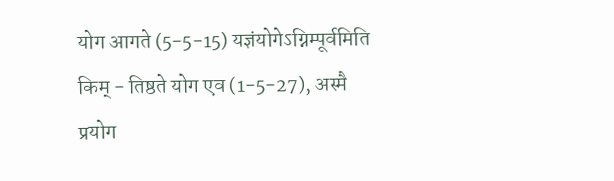योग आगते (5-5-15) यज्ञंयोगेऽग्निम्पूर्वमिति किम् - तिष्ठते योग एव (1-5-27), अस्मै प्रयोग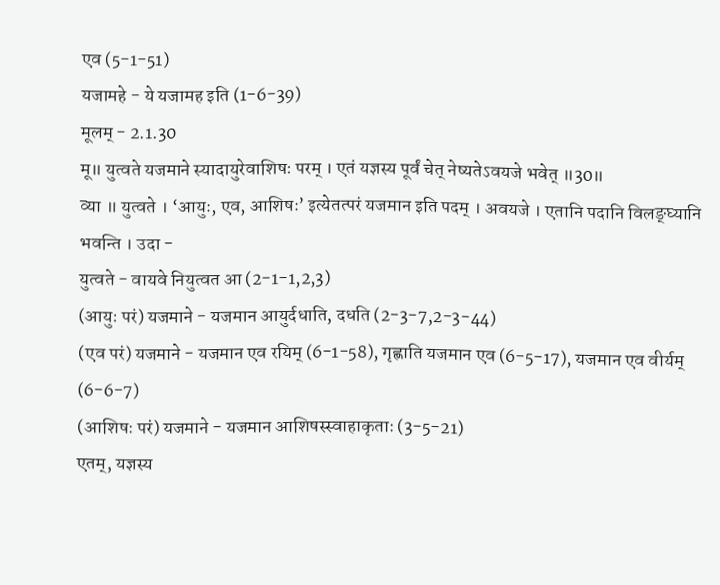एव (5-1-51)
यजामहे - ये यजामह इति (1-6-39)
मूलम् - 2.1.30
मू॥ युत्वते यजमाने स्यादायुरेवाशिषः परम् । एतं यज्ञस्य पूर्वं चेत् नेष्यतेऽवयजे भवेत् ॥30॥
व्या ॥ युत्वते । ‘आयुः, एव, आशिषः’ इत्येतत्परं यजमान इति पदम् । अवयजे । एतानि पदानि विलङ्घ्यानि भवन्ति । उदा -
युत्वते - वायवे नियुत्वत आ (2-1-1,2,3)
(आयुः परं) यजमाने - यजमान आयुर्दधाति, दधति (2-3-7,2-3-44)
(एव परं) यजमाने - यजमान एव रयिम् (6-1-58), गृह्णाति यजमान एव (6-5-17), यजमान एव वीर्यम् (6-6-7)
(आशिषः परं) यजमाने - यजमान आशिषस्स्वाहाकृताः (3-5-21)
एतम्, यज्ञस्य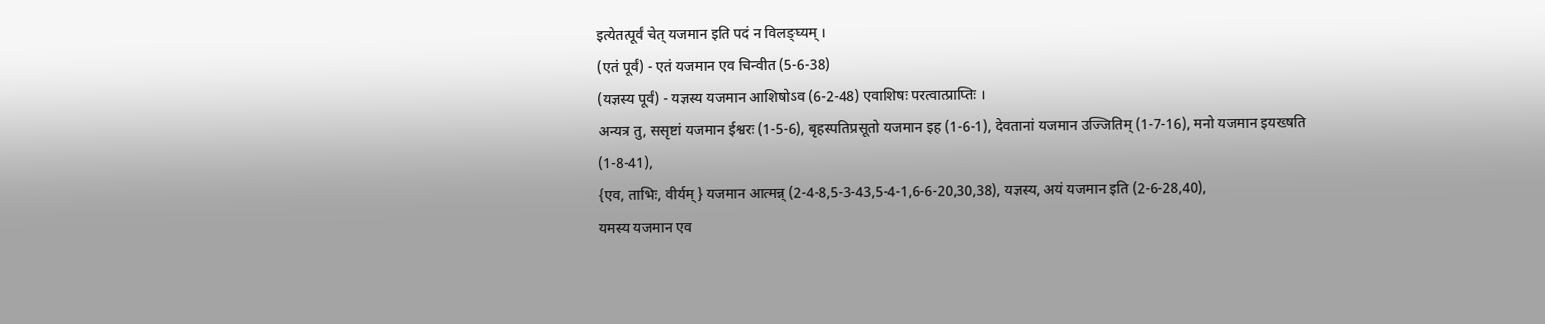इत्येतत्पूर्वं चेत् यजमान इति पदं न विलङ्घ्यम् ।
(एतं पूर्वं) - एतं यजमान एव चिन्वीत (5-6-38)
(यज्ञस्य पूर्वं) - यज्ञस्य यजमान आशिषोऽव (6-2-48) एवाशिषः परत्वात्प्राप्तिः ।
अन्यत्र तु, ससृष्टां यजमान ईश्वरः (1-5-6), बृहस्पतिप्रसूतो यजमान इह (1-6-1), देवतानां यजमान उज्जितिम् (1-7-16), मनो यजमान इयख्षति (1-8-41),
{एव, ताभिः, वीर्यम्} यजमान आत्मन्न् (2-4-8,5-3-43,5-4-1,6-6-20,30,38), यज्ञस्य, अयं यजमान इति (2-6-28,40),
यमस्य यजमान एव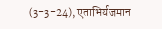(3-3-24), एताभिर्यजमान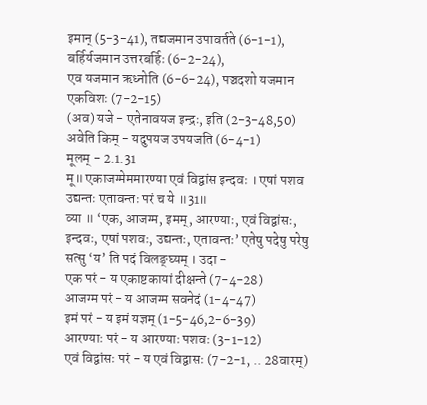इमान् (5-3-41), तद्यजमान उपावर्तते (6-1-1), बर्हिर्यजमान उत्तरबर्हिः (6-2-24),
एव यजमान ऋध्नोति (6-6-24), पञ्चदशो यजमान एकविशः (7-2-15)
(अव) यजे - एतेनावयज इन्द्रः, इति (2-3-48,50) अवेति किम् - यदुपयज उपयजति (6-4-1)
मूलम् - 2.1.31
मू॥ एकाजग्मेममारण्या एवं विद्वांस इन्दवः । एषां पशव उद्यन्तः एतावन्तः परं च ये ॥31॥
व्या ॥ ‘एक, आजग्म, इमम्, आरण्याः, एवं विद्वांसः, इन्दवः, एषां पशवः, उद्यन्तः, एतावन्तः’ एतेषु पदेषु परेषु सत्सु ‘य’ ति पदं विलङ्घ्यम् । उदा -
एक परं - य एकाष्टकायां दीक्षन्ते (7-4-28)
आजग्म परं - य आजग्म सवनेदं (1-4-47)
इमं परं - य इमं यज्ञम् (1-5-46,2-6-39)
आरण्याः परं - य आरण्याः पशवः (3-1-12)
एवं विद्वांसः परं - य एवं विद्वासः (7-2-1, .. 28वारम्)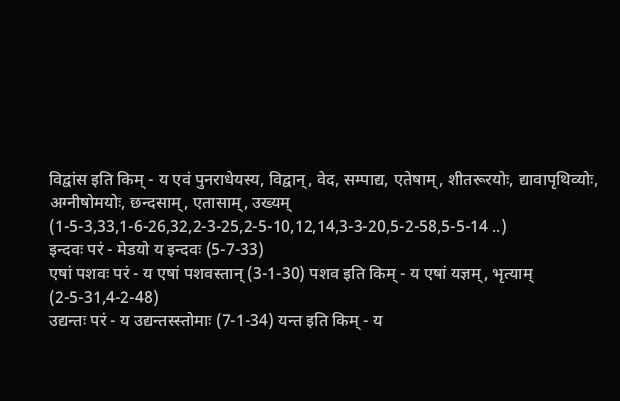विद्वांस इति किम् - य एवं पुनराधेयस्य, विद्वान्, वेद, सम्पाद्य, एतेषाम्, शीतरूरयोः, द्यावापृथिव्योः, अग्नीषोमयोः, छन्दसाम्, एतासाम्, उख्यम् (1-5-3,33,1-6-26,32,2-3-25,2-5-10,12,14,3-3-20,5-2-58,5-5-14 ..)
इन्दवः परं - मेडयो य इन्दवः (5-7-33)
एषां पशवः परं - य एषां पशवस्तान् (3-1-30) पशव इति किम् - य एषां यज्ञम्, भृत्याम् (2-5-31,4-2-48)
उद्यन्तः परं - य उद्यन्तस्स्तोमाः (7-1-34) यन्त इति किम् - य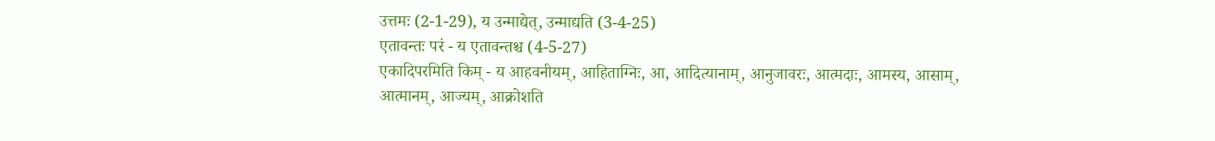उत्तमः (2-1-29), य उन्माद्येत्, उन्माद्यति (3-4-25)
एतावन्तः परं - य एतावन्तश्च (4-5-27)
एकादिपरमिति किम् - य आहवनीयम्, आहिताग्निः, आ, आदित्यानाम्, आनुजावरः, आत्मदाः, आमस्य, आसाम्, आत्मानम्, आज्यम्, आक्रोशति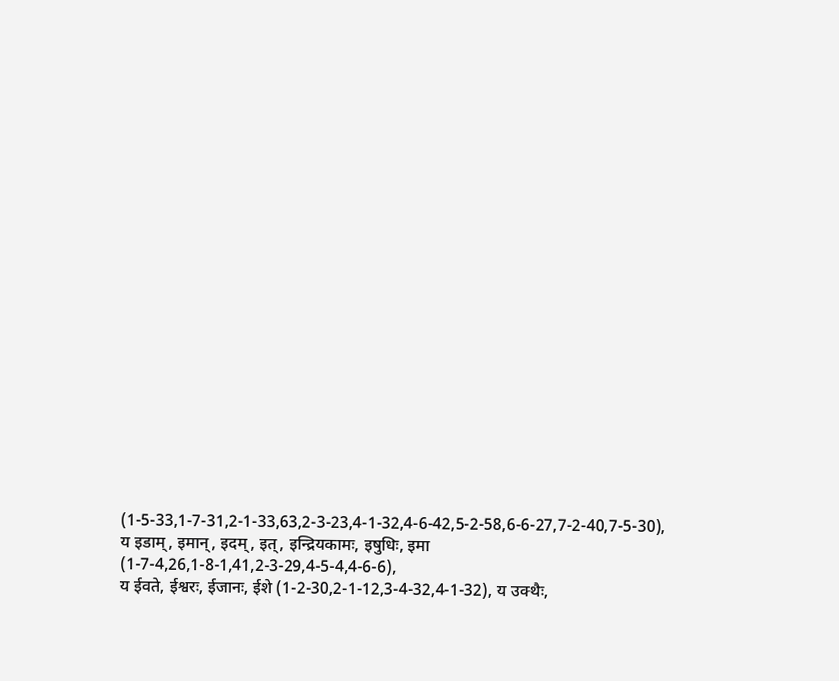(1-5-33,1-7-31,2-1-33,63,2-3-23,4-1-32,4-6-42,5-2-58,6-6-27,7-2-40,7-5-30),
य इडाम्, इमान्, इदम्, इत्, इन्द्रियकामः, इषुधिः, इमा (1-7-4,26,1-8-1,41,2-3-29,4-5-4,4-6-6),
य ईवते, ईश्वरः, ईजानः, ईशे (1-2-30,2-1-12,3-4-32,4-1-32), य उक्थैः,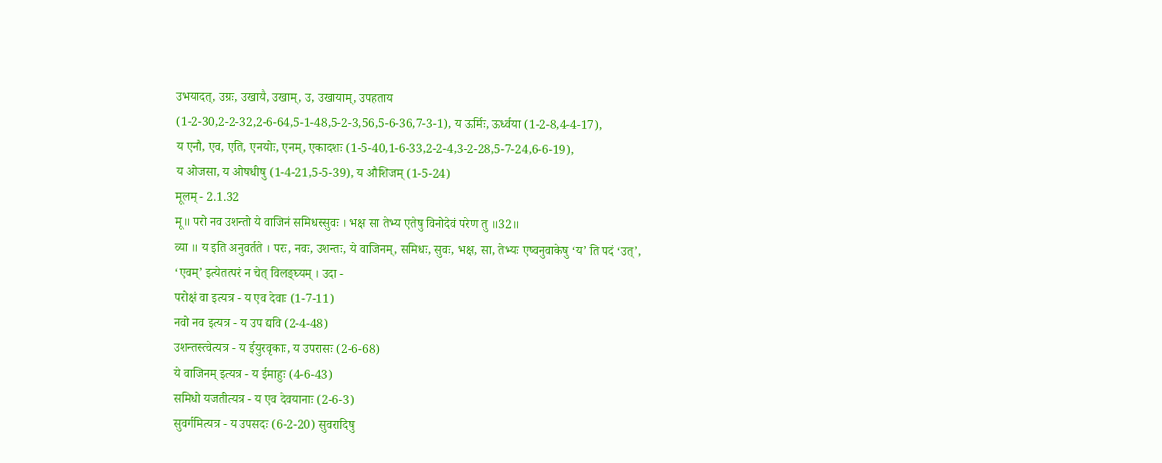उभयादत्, उग्रः, उखायै, उखाम्, उ, उखायाम्, उपहताय
(1-2-30,2-2-32,2-6-64,5-1-48,5-2-3,56,5-6-36,7-3-1), य ऊर्मिः, ऊर्ध्वया (1-2-8,4-4-17),
य एनौ, एव, एति, एनयोः, एनम्, एकादशः (1-5-40,1-6-33,2-2-4,3-2-28,5-7-24,6-6-19),
य ओजसा, य ओषधीषु (1-4-21,5-5-39), य औशिजम् (1-5-24)
मूलम् - 2.1.32
मू॥ परो नव उशन्तो ये वाजिनं समिधस्सुवः । भक्ष सा तेभ्य एतेषु विनोदेवं परेण तु ॥32॥
व्या ॥ य इति अनुवर्तते । परः, नवः, उशन्तः, ये वाजिनम्, समिधः, सुवः, भक्ष, सा, तेभ्यः एष्वनुवाकेषु ‘य’ ति पदं ‘उत्’, ‘एवम्’ इत्येतत्परं न चेत् विलङ्घ्यम् । उदा -
परोक्षं वा इत्यत्र - य एव देवाः (1-7-11)
नवो नव इत्यत्र - य उप द्यवि (2-4-48)
उशन्तस्त्वेत्यत्र - य ईयुरवृकाः, य उपरासः (2-6-68)
ये वाजिनम् इत्यत्र - य ईमाहुः (4-6-43)
समिधो यजतीत्यत्र - य एव देवयानाः (2-6-3)
सुवर्गमित्यत्र - य उपसदः (6-2-20) सुवरादिषु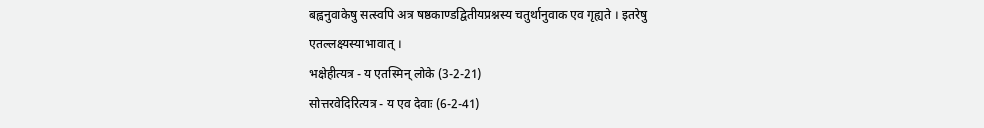बह्वनुवाकेषु सत्स्वपि अत्र षष्ठकाण्डद्वितीयप्रश्नस्य चतुर्थानुवाक एव गृह्यते । इतरेषु एतल्लक्ष्यस्याभावात् ।
भक्षेहीत्यत्र - य एतस्मिन् लोके (3-2-21)
सोत्तरवेदिरित्यत्र - य एव देवाः (6-2-41)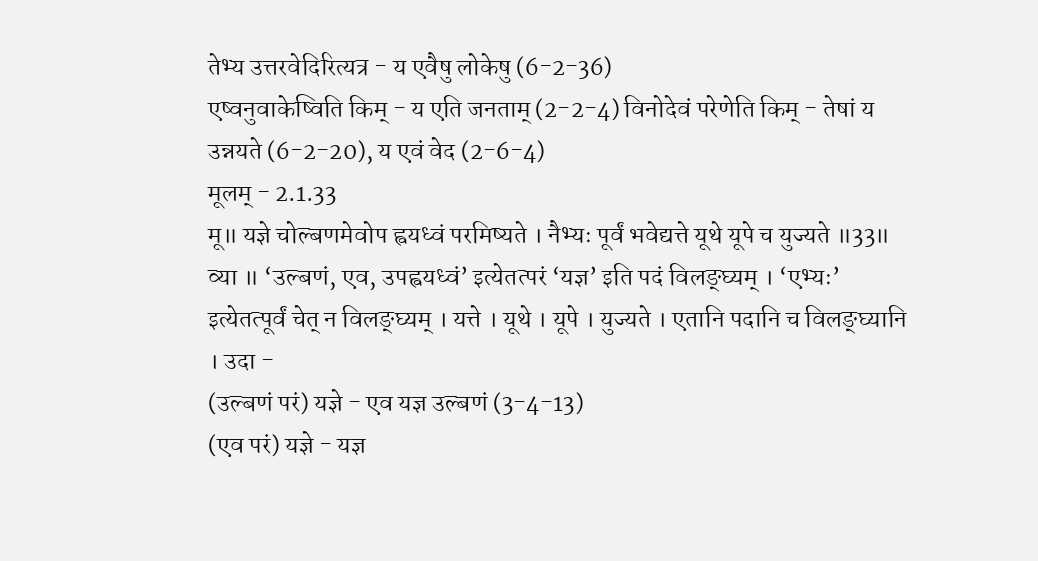तेभ्य उत्तरवेदिरित्यत्र - य एवैषु लोकेषु (6-2-36)
एष्वनुवाकेष्विति किम् - य एति जनताम् (2-2-4) विनोदेवं परेणेति किम् - तेषां य उन्नयते (6-2-20), य एवं वेद (2-6-4)
मूलम् - 2.1.33
मू॥ यज्ञे चोल्बणमेवोप ह्वयध्वं परमिष्यते । नैभ्यः पूर्वं भवेद्यत्ते यूथे यूपे च युज्यते ॥33॥
व्या ॥ ‘उल्बणं, एव, उपह्वयध्वं’ इत्येतत्परं ‘यज्ञ’ इति पदं विलङ्घ्यम् । ‘एभ्यः’ इत्येतत्पूर्वं चेत् न विलङ्घ्यम् । यत्ते । यूथे । यूपे । युज्यते । एतानि पदानि च विलङ्घ्यानि । उदा -
(उल्बणं परं) यज्ञे - एव यज्ञ उल्बणं (3-4-13)
(एव परं) यज्ञे - यज्ञ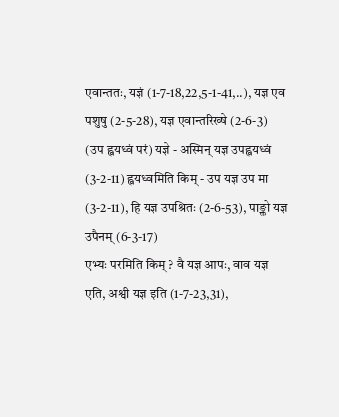एवान्ततः, यज्ञं (1-7-18,22,5-1-41,..), यज्ञ एव पशुषु (2-5-28), यज्ञ एवान्तरिख्षे (2-6-3)
(उप ह्वयध्वं परं) यज्ञे - अस्मिन् यज्ञ उपह्वयध्वं (3-2-11) ह्वयध्वमिति किम् - उप यज्ञ उप मा (3-2-11), हि यज्ञ उपश्रितः (2-6-53), पाङ्क्तो यज्ञ उपैनम् (6-3-17)
एभ्यः परमिति किम् ? वै यज्ञ आपः, वाव यज्ञ एति, अश्वी यज्ञ इति (1-7-23,31),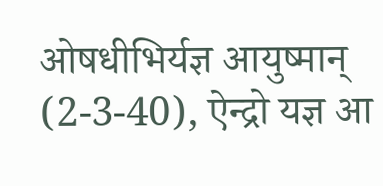ओषधीभिर्यज्ञ आयुष्मान् (2-3-40), ऐन्द्रो यज्ञ आ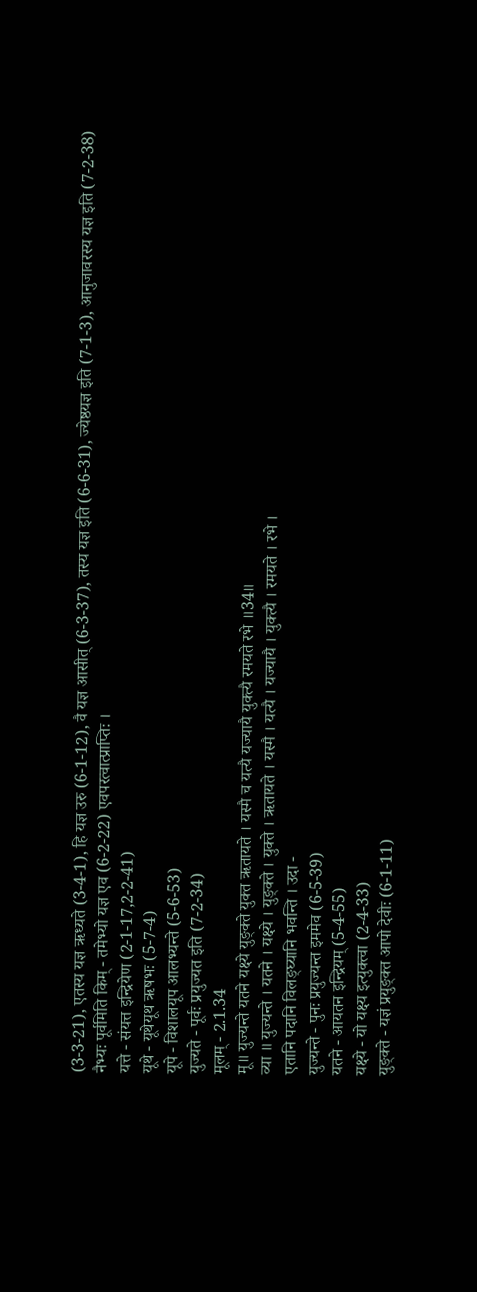(3-3-21), एतस्य यज्ञ ऋध्यते (3-4-1), हि यज्ञ उरु (6-1-12), वै यज्ञ आसीत् (6-3-37), तस्य यज्ञ इति (6-6-31), ज्येष्ठयज्ञ इति (7-1-3), आनुजावरस्य यज्ञ इति (7-2-38)
नैभ्यः पूर्वमिति किम् - तमेभ्यो यज्ञ एव (6-2-22) एवपरत्वात्प्राप्तिः ।
यत्ते - संयत्त इन्द्रियेण (2-1-17,2-2-41)
यूथे - यूथेयूथ ऋषभः (5-7-4)
यूपे - विशालयूप आलभ्यन्ते (5-6-53)
युज्यते - पूर्वः प्रयुज्यत इति (7-2-34)
मूलम् - 2.1.34
मू॥ युज्यन्ते यतने यक्ष्ये युङ्क्ते युक्त ऋतायते । यस्मै च यत्यै यज्यायै युक्त्यै रमयते रभे ॥34॥
व्या ॥ युज्यन्ते । यतने । यक्ष्ये । युङ्क्ते । युक्ते । ऋतायते । यस्मै । यत्यै । यज्यायै । युक्त्यै । रमयते । रभे ।
एतानि पदानि विलङ्घ्यानि भवन्ति । उदा -
युज्यन्ते - पुनः प्रयुज्यन्त इममेव (6-5-39)
यतने - आयतन इन्द्रियम् (5-4-55)
यक्ष्ये - यो यक्ष्य इत्युक्त्वा (2-4-33)
युङ्क्ते - यज्ञं प्रयुङ्क्त आपो देवीः (6-1-11)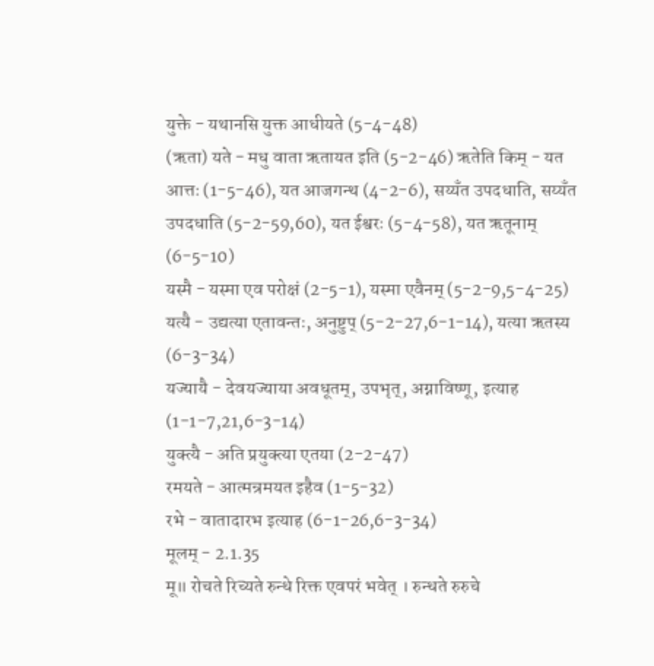युक्ते - यथानसि युक्त आधीयते (5-4-48)
(ऋता) यते - मधु वाता ऋतायत इति (5-2-46) ऋतेति किम् - यत आत्तः (1-5-46), यत आजगन्थ (4-2-6), सय्यँत उपदधाति, सय्यँत उपदधाति (5-2-59,60), यत ईश्वरः (5-4-58), यत ऋतूनाम् (6-5-10)
यस्मै - यस्मा एव परोक्षं (2-5-1), यस्मा एवैनम् (5-2-9,5-4-25)
यत्यै - उद्यत्या एतावन्तः, अनुष्टुप् (5-2-27,6-1-14), यत्या ऋतस्य (6-3-34)
यज्यायै - देवयज्याया अवधूतम्, उपभृत्, अग्नाविष्णू, इत्याह (1-1-7,21,6-3-14)
युक्त्यै - अति प्रयुक्त्या एतया (2-2-47)
रमयते - आत्मन्रमयत इहैव (1-5-32)
रभे - वातादारभ इत्याह (6-1-26,6-3-34)
मूलम् - 2.1.35
मू॥ रोचते रिच्यते रुन्धे रिक्त एवपरं भवेत् । रुन्धते रुरुचे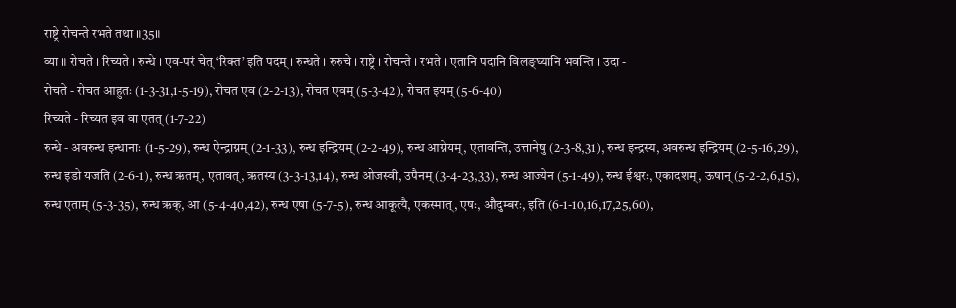राष्ट्रे रोचन्ते रभते तथा ॥35॥
व्या ॥ रोचते । रिच्यते । रुन्धे । एव-परं चेत् ‘रिक्त’ इति पदम् । रुन्धते । रुरुचे । राष्ट्रे । रोचन्ते । रभते । एतानि पदानि विलङ्घ्यानि भवन्ति । उदा -
रोचते - रोचत आहुतः (1-3-31,1-5-19), रोचत एव (2-2-13), रोचत एवम् (5-3-42), रोचत इयम् (5-6-40)
रिच्यते - रिच्यत इव वा एतत् (1-7-22)
रुन्धे - अवरुन्ध इन्धानाः (1-5-29), रुन्ध ऐन्द्राग्नम् (2-1-33), रुन्ध इन्द्रियम् (2-2-49), रुन्ध आग्नेयम्, एतावन्ति, उत्तानेषु (2-3-8,31), रुन्ध इन्द्रस्य, अवरुन्ध इन्द्रियम् (2-5-16,29), रुन्ध इडो यजति (2-6-1), रुन्ध ऋतम्, एतावत्, ऋतस्य (3-3-13,14), रुन्ध ओजस्वी, उपैनम् (3-4-23,33), रुन्ध आज्येन (5-1-49), रुन्ध ईश्वरः, एकादशम्, ऊषान् (5-2-2,6,15), रुन्ध एताम् (5-3-35), रुन्ध ऋक्, आ (5-4-40,42), रुन्ध एषा (5-7-5), रुन्ध आकूत्यै, एकस्मात्, एषः, औदुम्बरः, इति (6-1-10,16,17,25,60),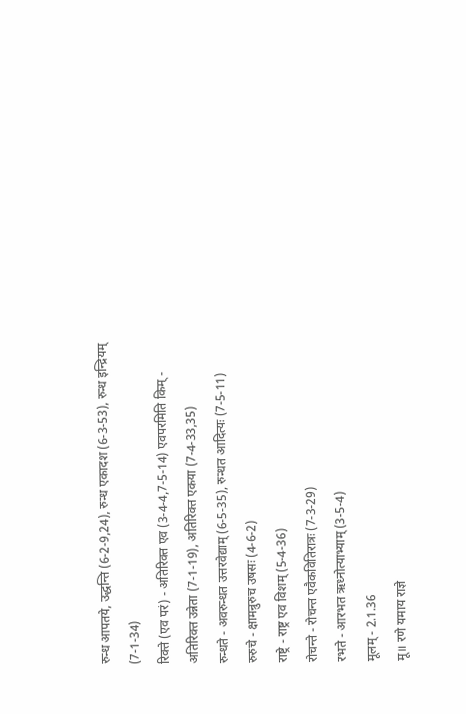रुन्ध आपतये, उद्धन्ति (6-2-9,24), रुन्ध एकादश (6-3-53), रुन्ध इन्द्रियम् (7-1-34)
रिक्ते (एव परं) - अतिरिक्त एव (3-4-4,7-5-14) एवपरमिति किम् - अतिरिक्त उन्नेता (7-1-19), अतिरिक्त एकया (7-4-33,35)
रुन्धते - अवरुन्धत उत्तरवेद्याम् (6-5-35), रुन्धत आदित्यः (7-5-11)
रुरुचे - क्षामन्रुरुच उषसः (4-6-2)
राष्ट्रे - राष्ट्र एव विशम् (5-4-36)
रोचन्ते - रोचन्त एवैकवितिरात्रः (7-3-29)
रभते - आरभत ऋध्नोत्याभ्याम् (3-5-4)
मूलम् - 2.1.36
मू॥ रणे यमाय राज्ञे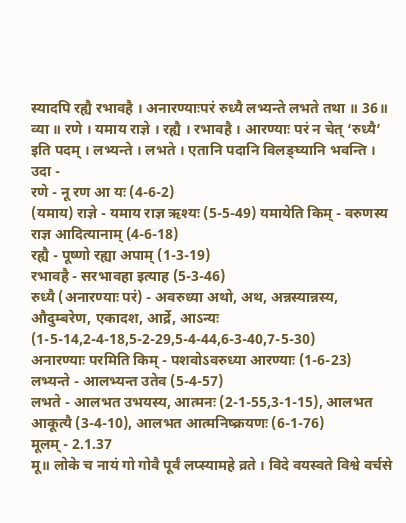स्यादपि रह्यै रभावहै । अनारण्याःपरं रुध्यै लभ्यन्ते लभते तथा ॥ 36॥
व्या ॥ रणे । यमाय राज्ञे । रह्यै । रभावहै । आरण्याः परं न चेत् ‘रुध्यै’ इति पदम् । लभ्यन्ते । लभते । एतानि पदानि विलङ्घ्यानि भवन्ति । उदा -
रणे - नू रण आ यः (4-6-2)
(यमाय) राज्ञे - यमाय राज्ञ ऋश्यः (5-5-49) यमायेति किम् - वरुणस्य राज्ञ आदित्यानाम् (4-6-18)
रह्यै - पूष्णो रह्या अपाम् (1-3-19)
रभावहै - सरभावहा इत्याह (5-3-46)
रुध्यै (अनारण्याः परं) - अवरुध्या अथो, अथ, अन्नस्यान्नस्य, औदुम्बरेण, एकादश, आर्द्रे, आऽन्यः (1-5-14,2-4-18,5-2-29,5-4-44,6-3-40,7-5-30)
अनारण्याः परमिति किम् - पशवोऽवरुध्या आरण्याः (1-6-23)
लभ्यन्ते - आलभ्यन्त उतेव (5-4-57)
लभते - आलभत उभयस्य, आत्मनः (2-1-55,3-1-15), आलभत आकूत्यै (3-4-10), आलभत आत्मनिष्क्रयणः (6-1-76)
मूलम् - 2.1.37
मू॥ लोके च नायं गो गोवै पूर्वं लप्स्यामहे व्रते । विदे वयस्वते विश्वे वर्चसे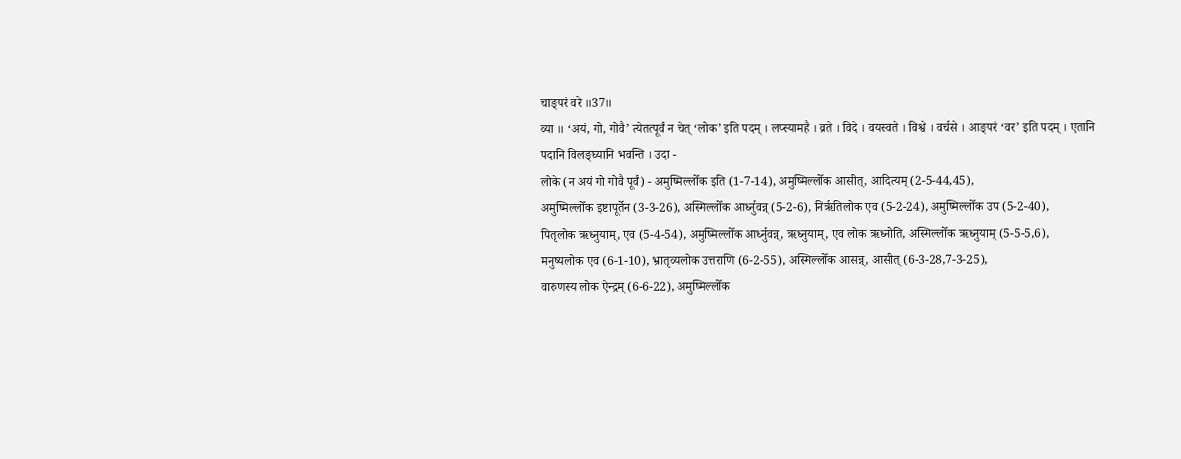चाङ्परं वरे ॥37॥
व्या ॥ ‘अयं, गो, गोवै’ त्येतत्पूर्वं न चेत् ‘लोक’ इति पदम् । लप्स्यामहै । व्रते । विदे । वयस्वते । विश्वे । वर्चसे । आङ्परं ‘वर’ इति पदम् । एतानि पदानि विलङ्घ्यानि भवन्ति । उदा -
लोके (न अयं गो गोवै पूर्वं) - अमुष्मिल्लोँक इति (1-7-14), अमुष्मिल्लोँक आसीत्, आदित्यम् (2-5-44,45),
अमुष्मिल्लोँक इष्टापूर्तेन (3-3-26), अस्मिल्लोँक आर्ध्नुवन्न् (5-2-6), निर्ऋतिलोक एव (5-2-24), अमुष्मिल्लोँक उप (5-2-40),
पितृलोक ऋध्नुयाम्, एव (5-4-54), अमुष्मिल्लोँक आर्ध्नुवन्न्, ऋध्नुयाम्, एव लोक ऋध्नोति, अस्मिल्लोँक ऋध्नुयाम् (5-5-5,6),
मनुष्यलोक एव (6-1-10), भ्रातृव्यलोक उत्तराणि (6-2-55), अस्मिल्लोँक आसन्न्, आसीत् (6-3-28,7-3-25),
वारुणस्य लोक ऐन्द्रम् (6-6-22), अमुष्मिल्लोँक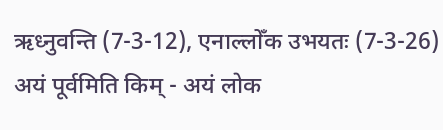ऋध्नुवन्ति (7-3-12), एनाल्लोँक उभयतः (7-3-26)
अयं पूर्वमिति किम् - अयं लोक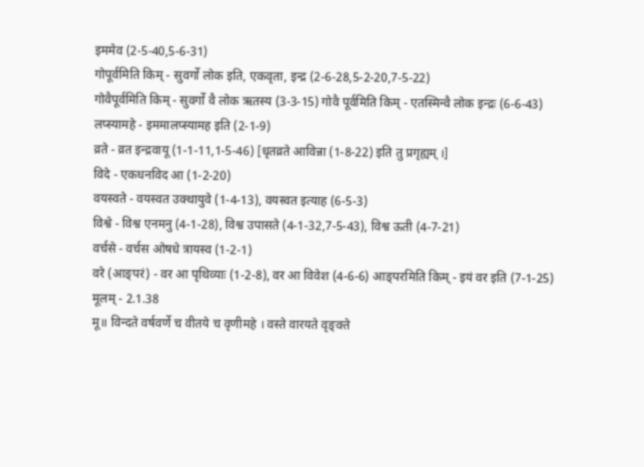इममेव (2-5-40,5-6-31)
गोपूर्वमिति किम् - सुवर्गो लोक इति, एकवृता, इन्द्र (2-6-28,5-2-20,7-5-22)
गोवैपूर्वमिति किम् - सुवर्गो वै लोक ऋतस्य (3-3-15) गोवै पूर्वमिति किम् - एतस्मिन्वै लोक इन्द्रः (6-6-43)
लप्स्यामहे - इममालप्स्यामह इति (2-1-9)
व्रते - व्रत इन्द्रवायू (1-1-11,1-5-46) [धृतव्रते आविन्ना (1-8-22) इति तु प्रगृह्यम् ।]
विदे - एकधनविद आ (1-2-20)
वयस्वते - वयस्वत उक्थायुवे (1-4-13), वयस्वत इत्याह (6-5-3)
विश्वे - विश्व एनमनु (4-1-28), विश्व उपासते (4-1-32,7-5-43), विश्व ऊती (4-7-21)
वर्चसे - वर्चस ओषधे त्रायस्व (1-2-1)
वरे (आङ्परं) - वर आ पृथिव्याः (1-2-8), वर आ विवेश (4-6-6) आङ्परमिति किम् - इयं वर इति (7-1-25)
मूलम् - 2.1.38
मू॥ विन्दते वर्षवर्णे च वीतये च वृणीमहे । वस्ते वारयते वृङ्क्ते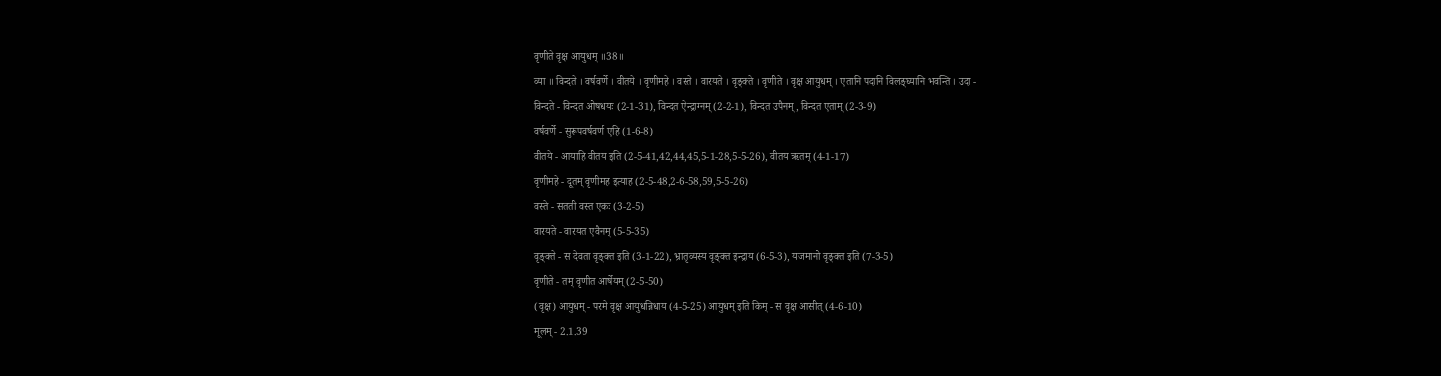वृणीते वृक्ष आयुधम् ॥38॥
व्या ॥ विन्दते । वर्षवर्णे । वीतये । वृणीमहे । वस्ते । वारयते । वृङ्क्ते । वृणीते । वृक्ष आयुधम् । एतानि पदानि विलङ्घ्यानि भवन्ति । उदा -
विन्दते - विन्दत ओषधयः (2-1-31), विन्दत ऐन्द्राग्नम् (2-2-1), विन्दत उपैनम्, विन्दत एताम् (2-3-9)
वर्षवर्णे - सुरूपवर्षवर्ण एहि (1-6-8)
वीतये - आयाहि वीतय इति (2-5-41,42,44,45,5-1-28,5-5-26), वीतय ऋतम् (4-1-17)
वृणीमहे - दूतम् वृणीमह इत्याह (2-5-48,2-6-58,59,5-5-26)
वस्ते - सतती वस्त एकः (3-2-5)
वारयते - वारयत एवैनम् (5-5-35)
वृङ्क्ते - स देवता वृङ्क्त इति (3-1-22), भ्रातृव्यस्य वृङ्क्त इन्द्राय (6-5-3), यजमानो वृङ्क्त इति (7-3-5)
वृणीते - तम् वृणीत आर्षेयम् (2-5-50)
(वृक्ष) आयुधम् - परमे वृक्ष आयुधन्निधाय (4-5-25) आयुधम् इति किम् - स वृक्ष आसीत् (4-6-10)
मूलम् - 2.1.39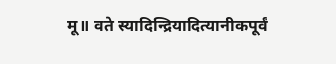मू॥ वते स्यादिन्द्रियादित्यानीकपूर्वं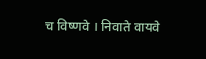च विष्णवे । निवाते वायवे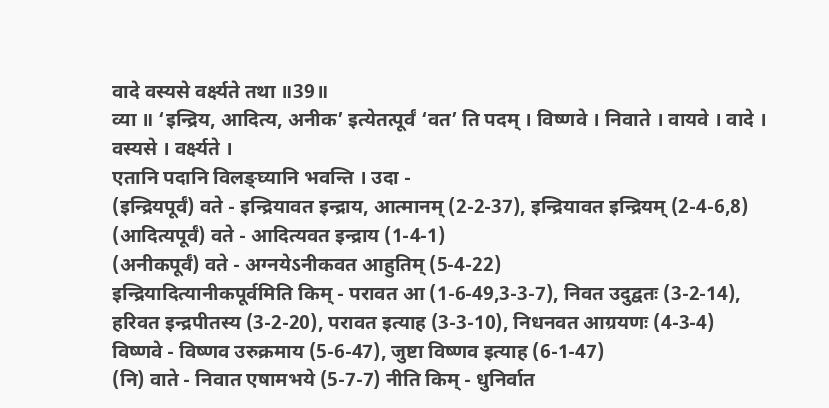वादे वस्यसे वर्क्ष्यते तथा ॥39॥
व्या ॥ ‘इन्द्रिय, आदित्य, अनीक’ इत्येतत्पूर्वं ‘वत’ ति पदम् । विष्णवे । निवाते । वायवे । वादे । वस्यसे । वर्क्ष्यते ।
एतानि पदानि विलङ्घ्यानि भवन्ति । उदा -
(इन्द्रियपूर्वं) वते - इन्द्रियावत इन्द्राय, आत्मानम् (2-2-37), इन्द्रियावत इन्द्रियम् (2-4-6,8)
(आदित्यपूर्वं) वते - आदित्यवत इन्द्राय (1-4-1)
(अनीकपूर्वं) वते - अग्नयेऽनीकवत आहुतिम् (5-4-22)
इन्द्रियादित्यानीकपूर्वमिति किम् - परावत आ (1-6-49,3-3-7), निवत उदुद्वतः (3-2-14), हरिवत इन्द्रपीतस्य (3-2-20), परावत इत्याह (3-3-10), निधनवत आग्रयणः (4-3-4)
विष्णवे - विष्णव उरुक्रमाय (5-6-47), जुष्टा विष्णव इत्याह (6-1-47)
(नि) वाते - निवात एषामभये (5-7-7) नीति किम् - धुनिर्वात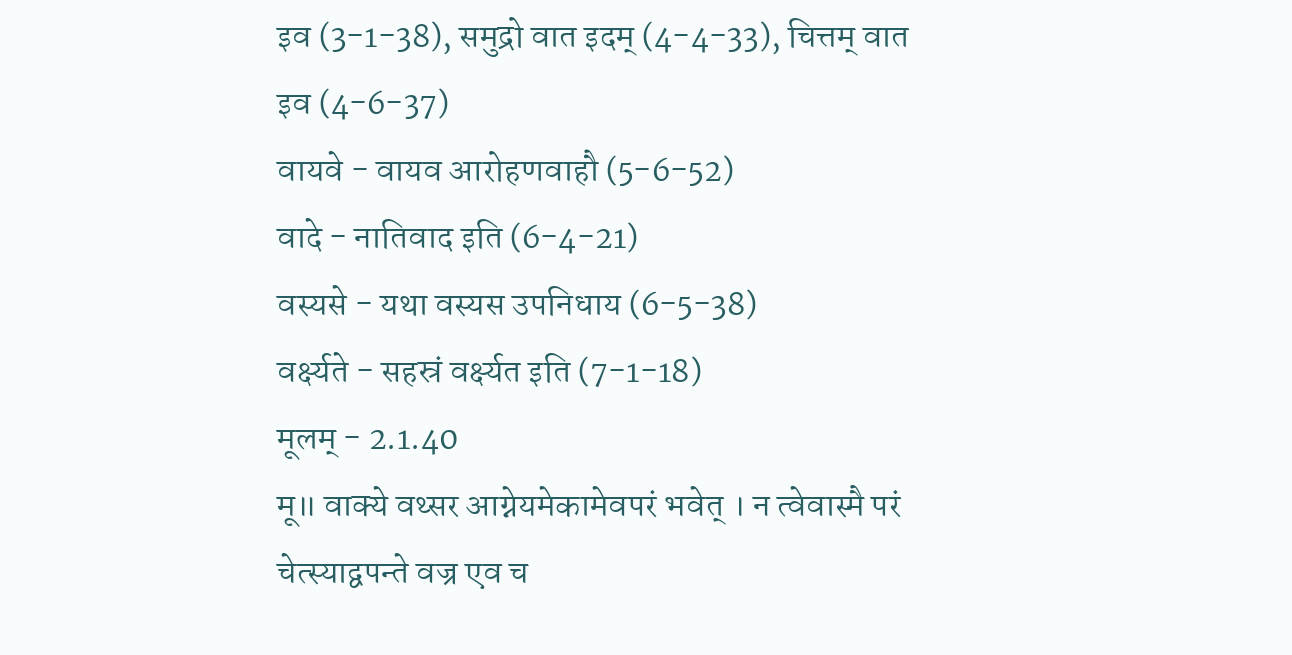इव (3-1-38), समुद्रो वात इदम् (4-4-33), चित्तम् वात इव (4-6-37)
वायवे - वायव आरोहणवाहौ (5-6-52)
वादे - नातिवाद इति (6-4-21)
वस्यसे - यथा वस्यस उपनिधाय (6-5-38)
वर्क्ष्यते - सहस्रं वर्क्ष्यत इति (7-1-18)
मूलम् - 2.1.40
मू॥ वाक्ये वथ्सर आग्नेयमेकामेवपरं भवेत् । न त्वेवास्मै परं चेत्स्याद्वपन्ते वज्र एव च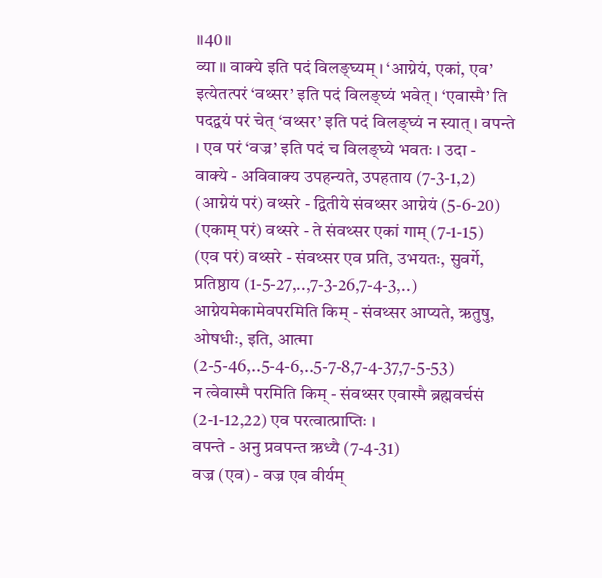॥40॥
व्या ॥ वाक्ये इति पदं विलङ्घ्यम् । ‘आग्नेयं, एकां, एव’ इत्येतत्परं ‘वथ्सर’ इति पदं विलङ्घ्यं भवेत् । ‘एवास्मै’ ति पदद्वयं परं चेत् ‘वथ्सर’ इति पदं विलङ्घ्यं न स्यात् । वपन्ते । एव परं ‘वज्र’ इति पदं च विलङ्घ्ये भवतः । उदा -
वाक्ये - अविवाक्य उपहन्यते, उपहताय (7-3-1,2)
(आग्नेयं परं) वथ्सरे - द्वितीये संवथ्सर आग्नेयं (5-6-20)
(एकाम् परं) वथ्सरे - ते संवथ्सर एकां गाम् (7-1-15)
(एव परं) वथ्सरे - संवथ्सर एव प्रति, उभयतः, सुवर्गे, प्रतिष्ठाय (1-5-27,..,7-3-26,7-4-3,..)
आग्नेयमेकामेवपरमिति किम् - संवथ्सर आप्यते, ऋतुषु, ओषधीः, इति, आत्मा (2-5-46,..5-4-6,..5-7-8,7-4-37,7-5-53)
न त्वेवास्मै परमिति किम् - संवथ्सर एवास्मै ब्रह्मवर्चसं (2-1-12,22) एव परत्वात्प्राप्तिः ।
वपन्ते - अनु प्रवपन्त ऋध्यै (7-4-31)
वज्र (एव) - वज्र एव वीर्यम्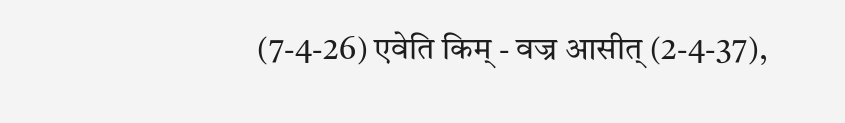(7-4-26) एवेति किम् - वज्र आसीत् (2-4-37),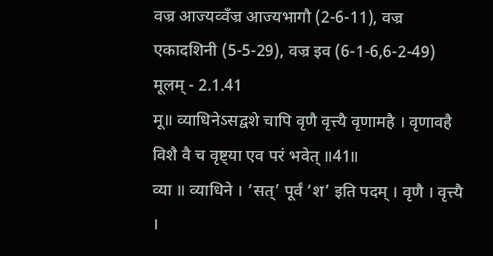वज्र आज्यव्वँज्र आज्यभागौ (2-6-11), वज्र एकादशिनी (5-5-29), वज्र इव (6-1-6,6-2-49)
मूलम् - 2.1.41
मू॥ व्याधिनेऽसद्वशे चापि वृणै वृत्त्यै वृणामहै । वृणावहै विशै वै च वृष्ट्या एव परं भवेत् ॥41॥
व्या ॥ व्याधिने । ‘सत्’ पूर्वं ‘श’ इति पदम् । वृणै । वृत्त्यै ।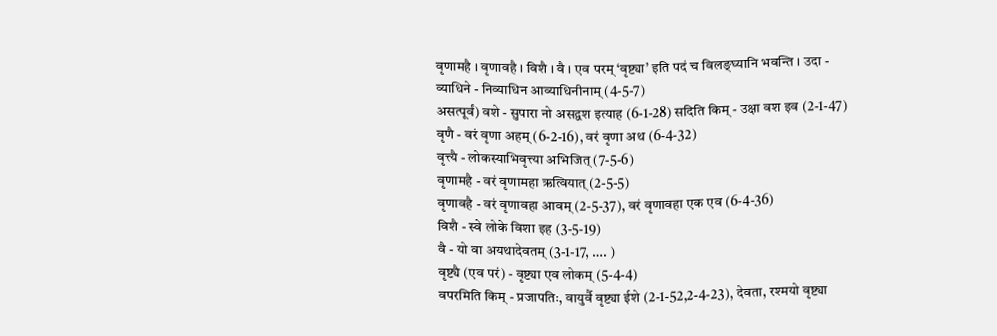वृणामहै । वृणावहै । विशै । वै । एव परम् ‘वृष्ट्या’ इति पदं च विलङ्घ्यानि भवन्ति । उदा -
व्याधिने - निव्याधिन आव्याधिनीनाम् (4-5-7)
असत्पूर्वं) वशे - सुपारा नो असद्वश इत्याह (6-1-28) सदिति किम् - उक्षा वश इव (2-1-47)
वृणै - वरं वृणा अहम् (6-2-16), वरं वृणा अथ (6-4-32)
वृत्त्यै - लोकस्याभिवृत्त्या अभिजित् (7-5-6)
वृणामहै - वरं वृणामहा ऋत्वियात् (2-5-5)
वृणावहै - वरं वृणावहा आवम् (2-5-37), वरं वृणावहा एक एव (6-4-36)
विशै - स्वे लोके विशा इह (3-5-19)
वै - यो वा अयथादेवतम् (3-1-17, …. )
वृष्ट्यै (एव परं) - वृष्ट्या एव लोकम् (5-4-4)
वपरमिति किम् - प्रजापतिः, वायुर्वै वृष्ट्या ईशे (2-1-52,2-4-23), देवता, रश्मयो वृष्ट्या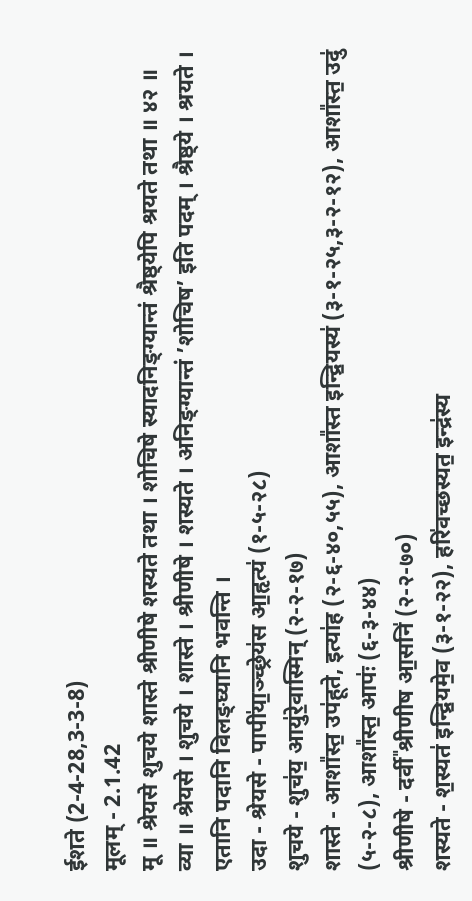ईशते (2-4-28,3-3-8)
मूलम् - 2.1.42
मू ॥ श्रेयसे शुचये शास्ते श्रीणीषे शस्यते तथा । शोचिषे स्यादनिङ्ग्यान्तं श्रैष्ठ्येपि श्रयते तथा ॥ ४२ ॥
व्या ॥ श्रेयसे । शुचये । शास्ते । श्रीणीषे । शस्यते । अनिङ्ग्यान्तं ’शोचिष’ इति पदम् । श्रैष्ठ्ये । श्रयते । एतानि पदानि विलङ्घ्यानि भवन्ति ।
उदा - श्रेयसे - पापी॑या॒ञ्च्छ्रेय॑स आ॒हृत्य॑ (१-५-२८)
शुचये - शुच॑य॒ आयु॑रे॒वास्मिन् (२-२-१७)
शास्ते - आशा᳚स्त॒ उप॑हूते, इत्या॑ह (२-६-४०,५५), आशा᳚स्त इन्द्रि॒यस्य॑ (३-१-२५,३-२-१२), आशा᳚स्त॒ उदु॑ (५-२-८), आशा᳚स्त॒ आपः॑ (६-३-४४)
श्रीणीषे - दर्वी᳚ श्रीणीष आ॒सनि॑ (२-२-७०)
शस्यते - श॒स्यत॑ इन्द्रि॒यमे॒व (३-१-२२), हरि॑वच्छस्यत॒ इन्द्र॑स्य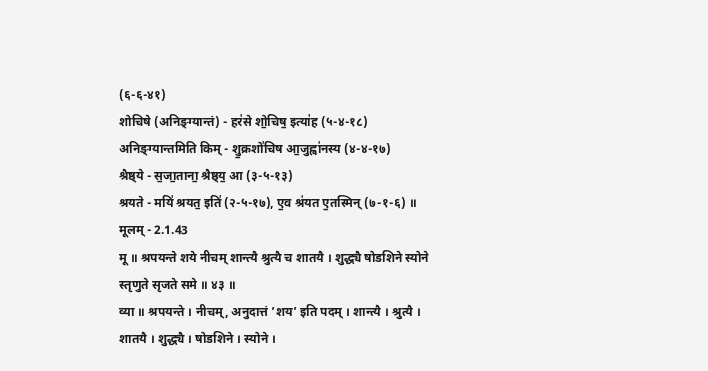(६-६-४१)
शोचिषे (अनिङ्ग्यान्तं) - हर॑से शो॒चिष॒ इत्या॑ह (५-४-१८) अनिङ्ग्यान्तमिति किम् - शु॒क्रशो॑चिष आ॒जुह्वा॑नस्य (४-४-१७)
श्रैष्ठ्ये - स॒जा॒ताना॒ श्रैष्ठ्य॒ आ (३-५-१३)
श्रयते - मयि॑ श्रयत॒ इति॑ (२-५-१७), ए॒व श्र॑यत ए॒तस्मिन् (७-१-६) ॥
मूलम् - 2.1.43
मू ॥ श्रपयन्ते शये नीचम् शान्त्यै श्रुत्यै च शातयै । शुद्ध्यै षोडशिने स्योने स्तृणुते सृजते समे ॥ ४३ ॥
व्या ॥ श्रपयन्ते । नीचम्, अनुदात्तं ’शय’ इति पदम् । शान्त्यै । श्रुत्यै । शातयै । शुद्ध्यै । षोडशिने । स्योने ।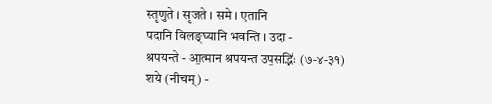स्तृणुते । सृजते । समे । एतानि
पदानि विलङ्घ्यानि भवन्ति । उदा -
श्रपयन्ते - आ॒त्मान श्रपयन्त उप॒सद्भिः॑ (७-४-३१)
शये (नीचम्) -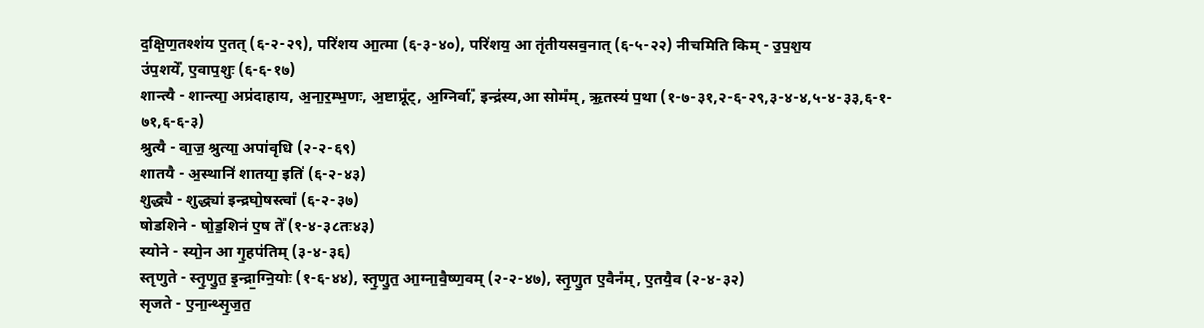द॒क्षि॒ण॒तश्श॑य ए॒तत् (६-२-२९), परि॑शय आ॒त्मा (६-३-४०), परि॑शय॒ आ तृ॑तीयसव॒नात् (६-५-२२) नीचमिति किम् - उ॒प॒श॒य
उ॑प॒शये᳚, ए॒वाप॒शुः (६-६-१७)
शान्त्यै - शान्त्या॒ अप्र॑दाहाय, अ॒ना॒र॒म्भ॒णः, अ॒ष्टाप्रू᳚ट्, अ॒ग्निर्वा᳚, इन्द्र॑स्य,आ सोम᳚म्, ऋ॒तस्य॑ प॒था (१-७-३१,२-६-२९,३-४-४,५-४-३३,६-१-
७१,६-६-३)
श्रुत्यै - वा॒ज॒ श्रुत्या॒ अपा॑वृधि (२-२-६९)
शातयै - अ॒स्थानि॑ शातया॒ इति॑ (६-२-४३)
शुद्ध्यै - शुद्ध्या॑ इन्द्रघो॒षस्त्वा᳚ (६-२-३७)
षोडशिने - षो॒ड॒शिन॑ ए॒ष ते᳚ (१-४-३८तः४३)
स्योने - स्यो॒न आ गृ॒हप॑तिम् (३-४-३६)
स्तृणुते - स्तृ॒णु॒त॒ इ॒न्द्रा॒ग्नि॒योः (१-६-४४), स्तृ॒णु॒त॒ आ॒ग्ना॒वै॒ष्ण॒वम् (२-२-४७), स्तृ॒णु॒त ए॒वैन᳚म्, ए॒तयै॒व (२-४-३२)
सृजते - ए॒ना॒न्थ्सृ॒ज॒त॒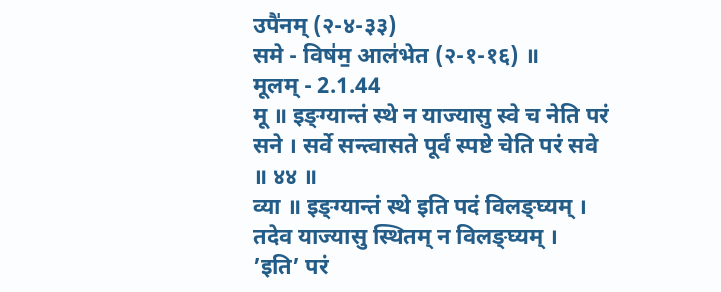उपै॑नम् (२-४-३३)
समे - विष॑म॒ आल॑भेत (२-१-१६) ॥
मूलम् - 2.1.44
मू ॥ इङ्ग्यान्तं स्थे न याज्यासु स्वे च नेति परं सने । सर्वे सन्त्वासते पूर्वं स्पष्टे चेति परं सवे ॥ ४४ ॥
व्या ॥ इङ्ग्यान्तं स्थे इति पदं विलङ्घ्यम् । तदेव याज्यासु स्थितम् न विलङ्घ्यम् । ’इति’ परं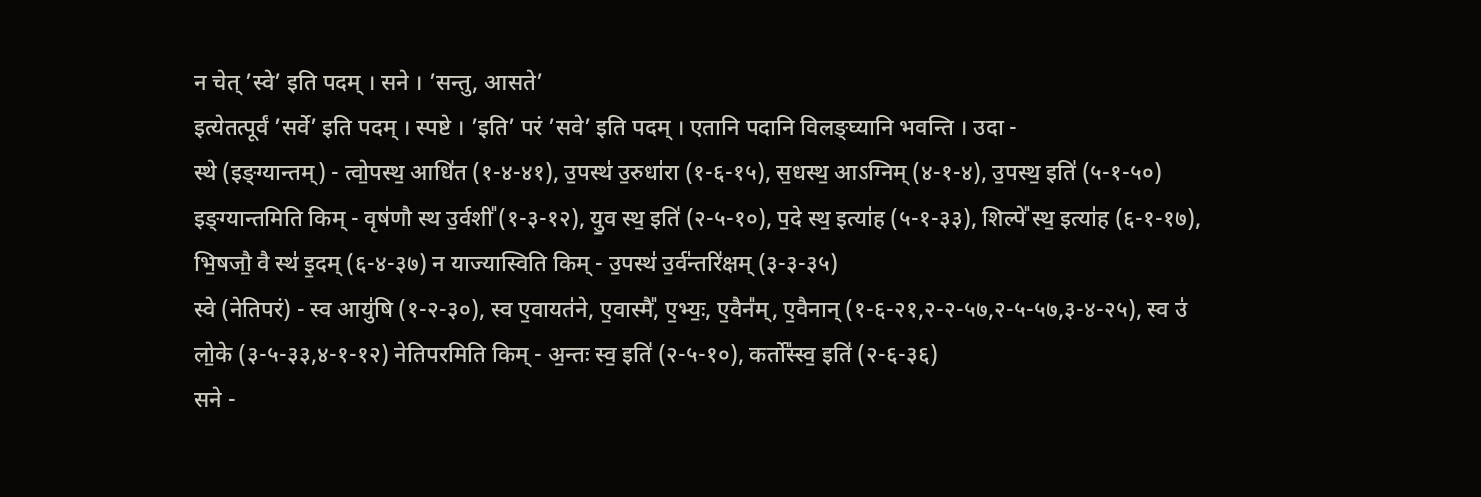न चेत् ’स्वे’ इति पदम् । सने । ’सन्तु, आसते’
इत्येतत्पूर्वं ’सर्वे’ इति पदम् । स्पष्टे । ’इति’ परं ’सवे’ इति पदम् । एतानि पदानि विलङ्घ्यानि भवन्ति । उदा -
स्थे (इङ्ग्यान्तम्) - त्वो॒पस्थ॒ आधि॑त (१-४-४१), उ॒पस्थ॑ उ॒रुधा॑रा (१-६-१५), स॒धस्थ॒ आऽग्निम् (४-१-४), उ॒पस्थ॒ इति॑ (५-१-५०)
इङ्ग्यान्तमिति किम् - वृष॑णौ स्थ उ॒र्वशी᳚ (१-३-१२), यु॒व स्थ॒ इति॑ (२-५-१०), प॒दे स्थ॒ इत्या॑ह (५-१-३३), शिल्पे᳚ स्थ॒ इत्या॑ह (६-१-१७),
भि॒षजौ॒ वै स्थ॑ इ॒दम् (६-४-३७) न याज्यास्विति किम् - उ॒पस्थ॑ उ॒र्व॑न्तरि॑क्षम् (३-३-३५)
स्वे (नेतिपरं) - स्व आयु॑षि (१-२-३०), स्व ए॒वायत॑ने, ए॒वास्मै᳚, ए॒भ्यः॒, ए॒वैन᳚म्, ए॒वैनान् (१-६-२१,२-२-५७,२-५-५७,३-४-२५), स्व उ॑
लो॒के (३-५-३३,४-१-१२) नेतिपरमिति किम् - अ॒न्तः स्व॒ इति॑ (२-५-१०), कर्तो᳚स्स्व॒ इति॑ (२-६-३६)
सने -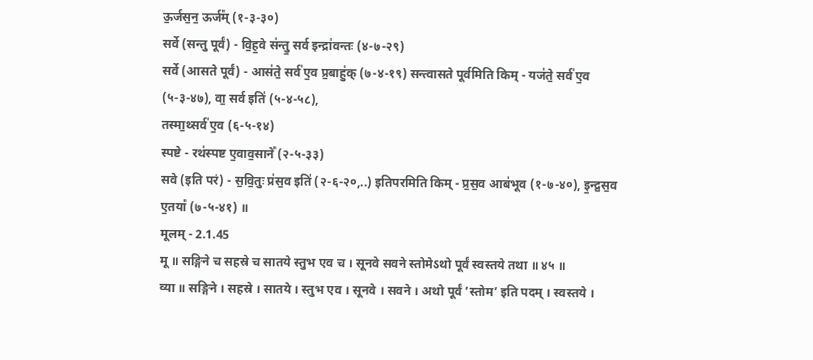ऊ॒र्जस॒न॒ ऊर्ज᳚म् (१-३-३०)
सर्वे (सन्तु पूर्वं) - वि॒ह॒वे स॑न्तु॒ सर्व इन्द्रा॑वन्तः (४-७-२९)
सर्वे (आसते पूर्वं) - आस॑ते॒ सर्व॑ ए॒व प्र॒बाहु॑क् (७-४-१९) सन्त्वासते पूर्वमिति किम् - यज॑ते॒ सर्व॑ ए॒व (५-३-४७), वा॒ सर्व इति॑ (५-४-५८),
तस्मा॒थ्सर्व॑ ए॒व (६-५-१४)
स्पष्टे - रथ॑स्पष्ट ए॒वाव॒साने᳚ (२-५-३३)
सवे (इति परं) - स॒वि॒तुः प्र॑स॒व इति॑ (२-६-२०,..) इतिपरमिति किम् - प्र॒स॒व आब॑भूव (१-७-४०), इ॒न्द्र॒स॒व ए॒तया᳚ (७-५-४१) ॥
मूलम् - 2.1.45
मू ॥ सङ्गिने च सहस्रे च सातये स्तुभ एव च । सूनवे सवने स्तोमेऽथो पूर्वं स्वस्तये तथा ॥ ४५ ॥
व्या ॥ सङ्गिने । सहस्रे । सातये । स्तुभ एव । सूनवे । सवने । अथो पूर्वं ’स्तोम’ इति पदम् । स्वस्तये ।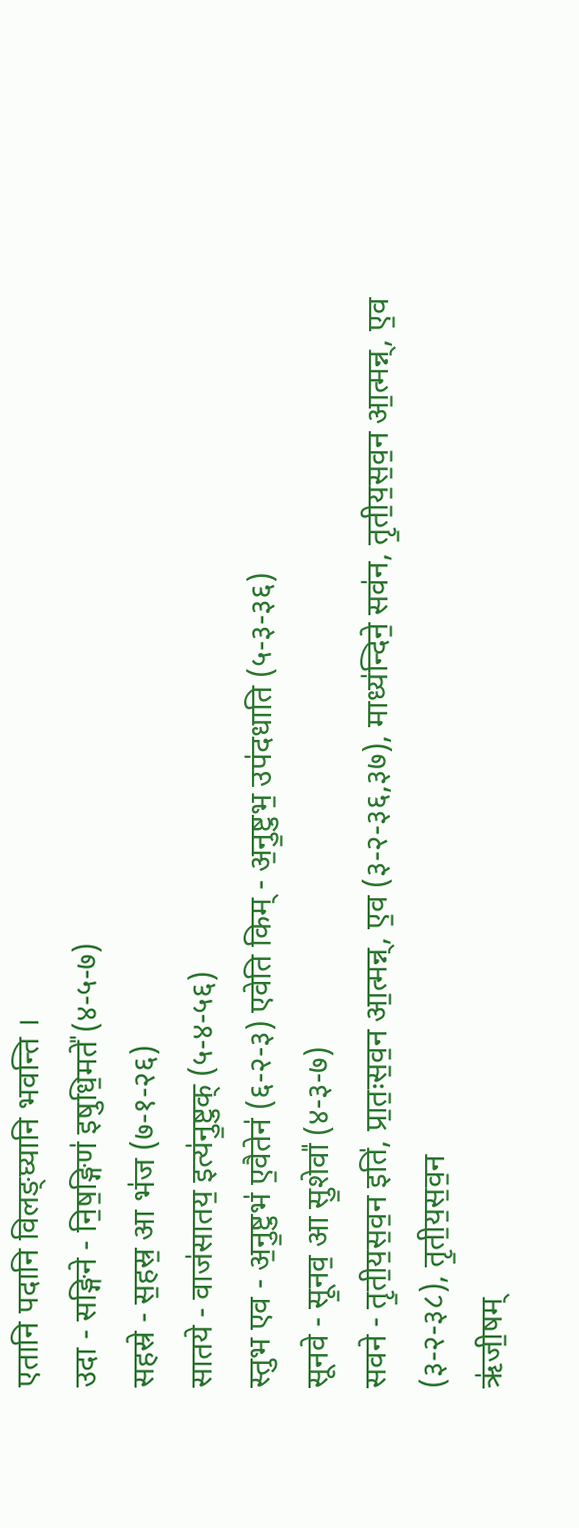एतानि पदानि विलङ्घ्यानि भवन्ति ।
उदा - सङ्गिने - नि॒ष॒ङ्गिण॑ इषुधि॒मते᳚ (४-५-७)
सहस्रे - स॒हस्र॒ आ भ॑ज (७-१-२६)
सातये - वाज॑सातय॒ इत्य॑नु॒ष्टुक् (५-४-५६)
स्तुभ एव - अ॒नु॒ष्टुभ॑ ए॒वैतेन॑ (६-२-३) एवेति किम् - अ॒नु॒ष्टुभ॒ उप॑दधाति (५-३-३६)
सूनवे - सू॒नव॒ आ सु॒शेवा᳚ (४-३-७)
सवने - तृ॒ती॒य॒स॒व॒न इति॑, प्रा॒तः॒स॒व॒न आ॒त्मन्न्, ए॒व (३-२-३६,३७), माध्य॑न्दिने॒ सव॑न, तृ॒ती॒य॒स॒व॒न आ॒त्मन्न्, ए॒व (३-२-३८), तृ॒ती॒य॒स॒व॒न
ऋ॑जी॒षम्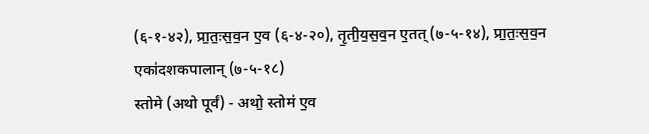(६-१-४२), प्रा॒तः॒स॒व॒न ए॒व (६-४-२०), तृ॒ती॒य॒स॒व॒न ए॒तत् (७-५-१४), प्रा॒तः॒स॒व॒न एका॑दशकपालान् (७-५-१८)
स्तोमे (अथो पूर्वं) - अथो॒ स्तोम॑ ए॒व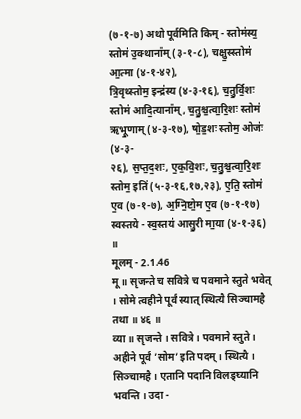(७-१-७) अथो पूर्वमिति किम् - स्तोम॑स्य॒ स्तोम॑ उ॒क्थाना᳚म् (३-१-८), चक्षु॒स्स्तोम॑ आ॒त्मा (४-१-४२),
त्रि॒वृथ्स्तोम॒ इन्द्र॑स्य (४-३-१६), च॒तु॒र्वि॒शः स्तोम॑ आदि॒त्याना᳚म्, च॒तु॒श्च॒त्वा॒रि॒शः स्तोम॑ ऋभू॒णाम् (४-३-१७), षो॒ड॒शः स्तोम॒ ओजः॑ (४-३-
२६), स॒प्त॒द॒शः, ए॒क॒वि॒शः, च॒तु॒श्च॒त्वा॒रि॒शः स्तोम॒ इति॑ (५-३-१६,१७,२३), ए॒ति॒ स्तोम॑ ए॒व (७-१-७), अ॒ग्नि॒ष्टो॒म ए॒व (७-१-१७)
स्वस्तये - स्व॒स्तय॑ आसु॒री मा॒या (४-१-३६) ॥
मूलम् - 2.1.46
मू ॥ सृजन्ते च सवित्रे च पवमाने स्तुते भवेत् । सोमे त्वहीने पूर्वं स्यात् स्थित्यै सिञ्चामहै तथा ॥ ४६ ॥
व्या ॥ सृजन्ते । सवित्रे । पवमाने स्तुते । अहीने पूर्वं ’सोम’ इति पदम् । स्थित्यै । सिञ्चामहै । एतानि पदानि विलङ्घ्यानि भवन्ति । उदा -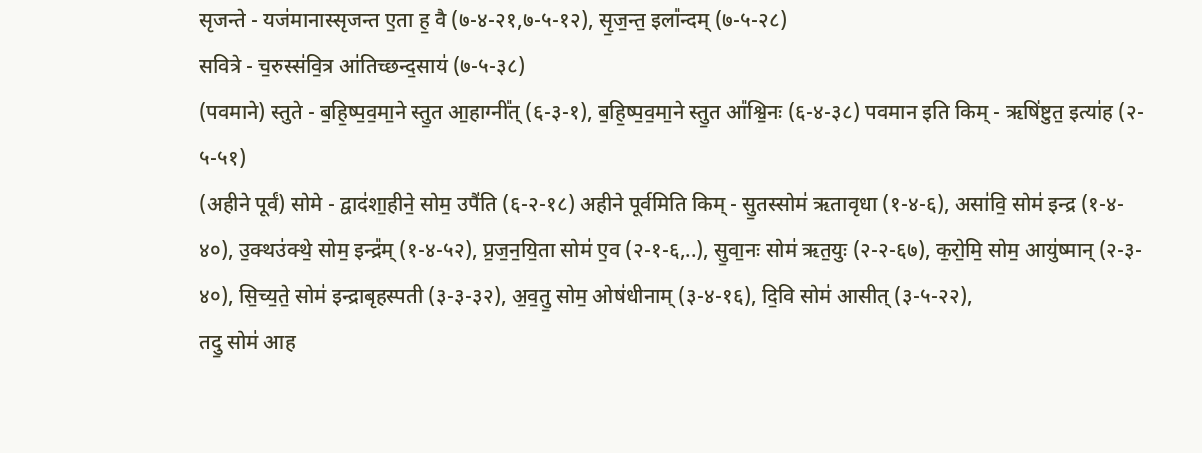सृजन्ते - यज॑मानास्सृजन्त ए॒ता ह॒ वै (७-४-२१,७-५-१२), सृ॒ज॒न्त॒ इला᳚न्दम् (७-५-२८)
सवित्रे - च॒रुस्स॑वि॒त्र आ॑तिच्छन्द॒साय॑ (७-५-३८)
(पवमाने) स्तुते - ब॒हि॒ष्प॒व॒मा॒ने स्तु॒त आ॒हाग्नी᳚त् (६-३-१), ब॒हि॒ष्प॒व॒मा॒ने स्तु॒त आ᳚श्वि॒नः (६-४-३८) पवमान इति किम् - ऋषि॑ष्टुत॒ इत्या॑ह (२-
५-५१)
(अहीने पूर्वं) सोमे - द्वाद॑शा॒हीने॒ सोम॒ उपै॑ति (६-२-१८) अहीने पूर्वमिति किम् - सु॒तस्सोम॑ ऋतावृधा (१-४-६), असा॑वि॒ सोम॑ इन्द्र (१-४-
४०), उ॒क्थउ॑क्थे॒ सोम॒ इन्द्र᳚म् (१-४-५२), प्र॒ज॒न॒यि॒ता सोम॑ ए॒व (२-१-६,..), सु॒वा॒नः सोम॑ ऋत॒युः (२-२-६७), क॒रो॒मि॒ सोम॒ आयु॑ष्मान् (२-३-
४०), सि॒च्य॒ते॒ सोम॑ इन्द्राबृहस्पती (३-३-३२), अ॒व॒तु॒ सोम॒ ओष॑धीनाम् (३-४-१६), दि॒वि सोम॑ आसीत् (३-५-२२),
तदु॒ सोम॑ आह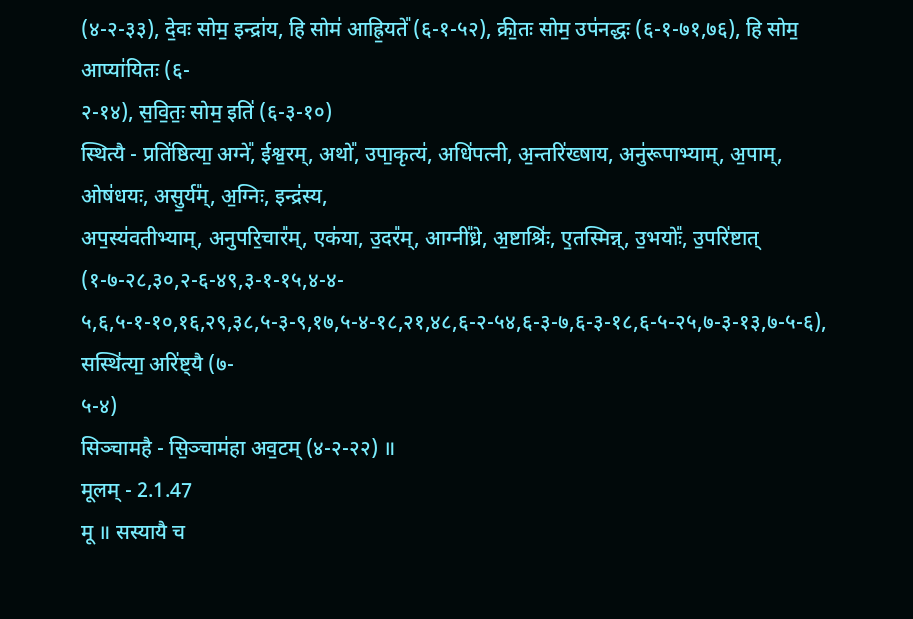(४-२-३३), दे॒वः सोम॒ इन्द्रा॑य, हि सोम॑ आह्रि॒यते᳚ (६-१-५२), क्री॒तः सोम॒ उप॑नद्धः (६-१-७१,७६), हि सोम॒ आप्या॑यितः (६-
२-१४), स॒वि॒तः॒ सोम॒ इति॑ (६-३-१०)
स्थित्यै - प्रति॑ष्ठित्या॒ अग्ने᳚, ईश्व॒रम्, अथो᳚, उपा॒कृत्य॑, अधि॑पत्नी, अ॒न्तरि॑ख्षाय, अनु॑रूपाभ्याम्, अ॒पाम्, ओष॑धयः, असु॒र्य᳚म्, अ॒ग्निः, इन्द्र॑स्य,
अप॒स्य॑वतीभ्याम्, अनुपरि॒चार᳚म्, एक॑या, उ॒दर᳚म्, आग्नी᳚ध्रे, अ॒ष्टाश्रिः॑, ए॒तस्मिन्न्, उ॒भयोः᳚, उ॒परि॑ष्टात् (१-७-२८,३०,२-६-४९,३-१-१५,४-४-
५,६,५-१-१०,१६,२९,३८,५-३-९,१७,५-४-१८,२१,४८,६-२-५४,६-३-७,६-३-१८,६-५-२५,७-३-१३,७-५-६), सस्थि॑त्या॒ अरि॑ष्ट्यै (७-
५-४)
सिञ्चामहै - सि॒ञ्चाम॑हा अव॒टम् (४-२-२२) ॥
मूलम् - 2.1.47
मू ॥ सस्यायै च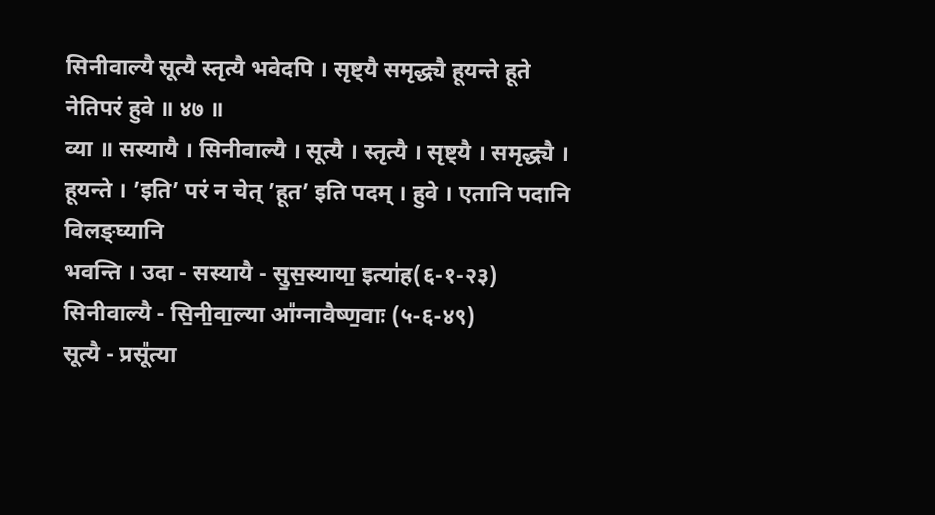सिनीवाल्यै सूत्यै स्तृत्यै भवेदपि । सृष्ट्यै समृद्ध्यै हूयन्ते हूते नेतिपरं हुवे ॥ ४७ ॥
व्या ॥ सस्यायै । सिनीवाल्यै । सूत्यै । स्तृत्यै । सृष्ट्यै । समृद्ध्यै । हूयन्ते । ’इति’ परं न चेत् ’हूत’ इति पदम् । हुवे । एतानि पदानि विलङ्घ्यानि
भवन्ति । उदा - सस्यायै - सु॒स॒स्याया॒ इत्या॑ह(६-१-२३)
सिनीवाल्यै - सि॒नी॒वा॒ल्या आ᳚ग्नावैष्ण॒वाः (५-६-४९)
सूत्यै - प्रसू᳚त्या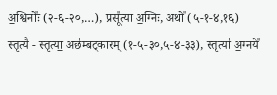अ॒श्विनोः᳚ (२-६-२०,…), प्रसू᳚त्या अ॒ग्निः, अथो᳚ (५-१-४,१६)
स्तृत्यै - स्तृत्या॒ अछ॑म्बट्कारम् (१-५-३०,५-४-३३), स्तृत्या॑ अ॒ग्नये᳚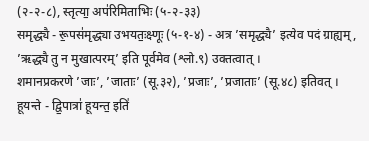(२-२-८), स्तृत्या॒ अप॑रिमिताभिः (५-२-३३)
समृद्ध्यै - रू॒पस॑मृद्ध्या उभयतः॒क्ष्णूः (५-१-४) - अत्र ’समृद्ध्यै’ इत्येव पदं ग्राह्यम्, ’ऋद्ध्यै तु न मुखात्परम्’ इति पूर्वमेव (श्लो.९) उक्तत्वात् ।
शमानप्रकरणे ’जाः’, ’जाताः’ (सू.३२), ’प्रजाः’, ’प्रजाताः’ (सू.४८) इतिवत् ।
हूयन्ते - द्वि॒पात्रा॑ हूयन्त॒ इति॑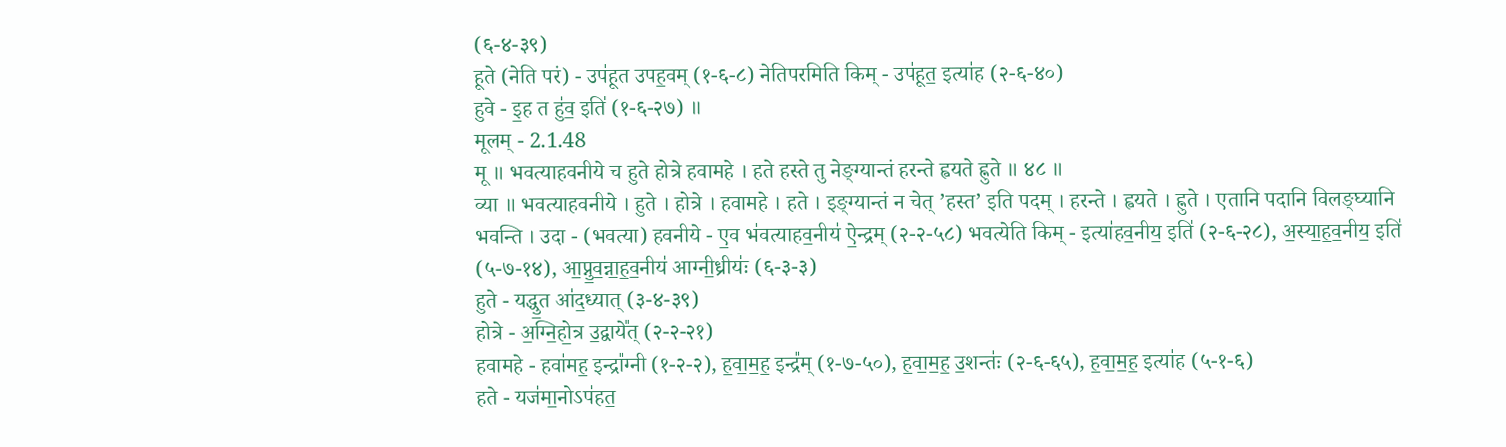(६-४-३९)
हूते (नेति परं) - उप॑हूत उपह॒वम् (१-६-८) नेतिपरमिति किम् - उप॑हूत॒ इत्या॑ह (२-६-४०)
हुवे - इ॒ह त हु॑व॒ इति॑ (१-६-२७) ॥
मूलम् - 2.1.48
मू ॥ भवत्याहवनीये च हुते होत्रे हवामहे । हते हस्ते तु नेङ्ग्यान्तं हरन्ते ह्वयते ह्नुते ॥ ४८ ॥
व्या ॥ भवत्याहवनीये । हुते । होत्रे । हवामहे । हते । इङ्ग्यान्तं न चेत् ’हस्त’ इति पदम् । हरन्ते । ह्वयते । ह्नुते । एतानि पदानि विलङ्घ्यानि
भवन्ति । उदा - (भवत्या) हवनीये - ए॒व भ॑वत्याहव॒नीय॑ ऐ॒न्द्रम् (२-२-५८) भवत्येति किम् - इत्या॑हव॒नीय॒ इति॑ (२-६-२८), अ॒स्या॒ह॒व॒नीय॒ इति॑
(५-७-१४), आ॒प्नु॒व॒न्ना॒ह॒व॒नीय॑ आग्नी॒ध्रीयः॑ (६-३-३)
हुते - यद्धु॒त आ॑द॒ध्यात् (३-४-३९)
होत्रे - अ॒ग्नि॒हो॒त्र उ॒द्वाये᳚त् (२-२-२१)
हवामहे - हवा॑मह॒ इन्द्रा᳚ग्नी (१-२-२), ह॒वा॒म॒ह॒ इन्द्र᳚म् (१-७-५०), ह॒वा॒म॒ह॒ उ॒शन्तः॑ (२-६-६५), ह॒वा॒म॒ह॒ इत्या॑ह (५-१-६)
हते - यज॑मा॒नोऽप॑हत॒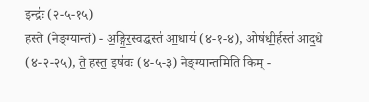इन्द्रः॑ (२-५-१५)
हस्ते (नेङ्ग्यान्तं) - अ॒ङ्गि॒र॒स्वद्धस्त॑ आ॒धाय॑ (४-१-४), ओष॑धी॒र्हस्त॑ आद॒धे (४-२-२५), ते॒ हस्त॒ इष॑वः (४-५-३) नेङ्ग्यान्तमिति किम् -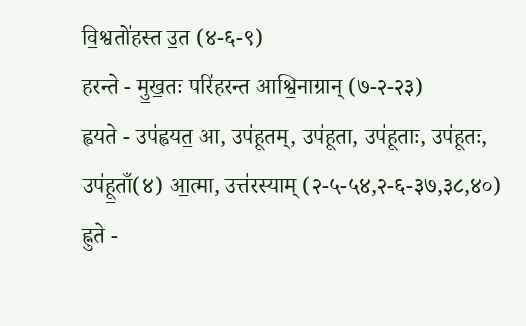वि॒श्वतो॑हस्त उ॒त (४-६-९)
हरन्ते - मु॒ख॒तः परि॑हरन्त आश्वि॒नाग्रान् (७-२-२३)
ह्वयते - उप॑ह्वयत॒ आ, उप॑हूतम्, उप॑हूता, उप॑हूताः, उप॑हूतः, उप॑हू॒ताँ(४) आ॒त्मा, उत्त॑रस्याम् (२-५-५४,२-६-३७,३८,४०)
ह्नुते -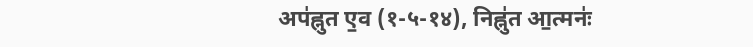अप॑ह्नुत ए॒व (१-५-१४), निह्नु॑त आ॒त्मनः॑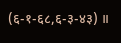(६-१-६८,६-३-४३) ॥